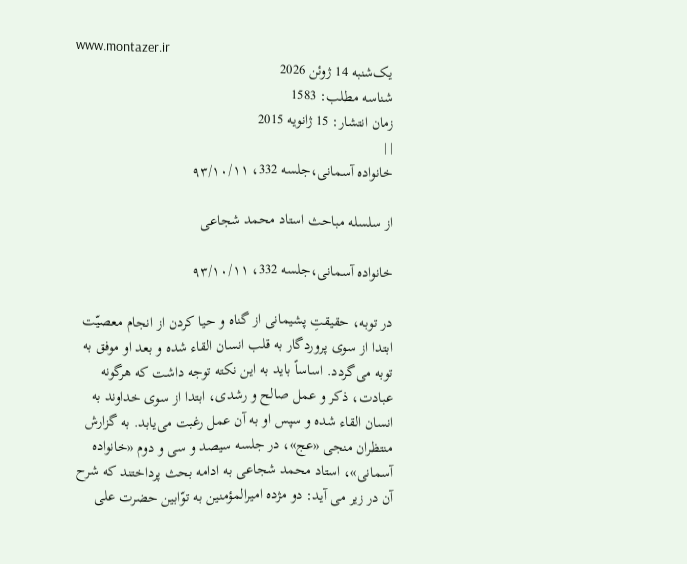www.montazer.ir
یک‌شنبه 14 ژوئن 2026
شناسه مطلب: 1583
زمان انتشار: 15 ژانویه 2015
| |
خانواده آسمانی،جلسه 332، ۹۳/۱۰/۱۱

از سلسله مباحث استاد محمد شجاعی

خانواده آسمانی،جلسه 332، ۹۳/۱۰/۱۱

در توبه، حقیقتِ پشیمانی از گناه و حیا کردن از انجام معصیّت ابتدا از سوی پروردگار به قلب انسان القاء شده و بعد او موفق به توبه می‌گردد. اساساً باید به این نکته توجه داشت که هرگونه عبادت، ذکر و عمل صالح و رشدی، ابتدا از سوی خداوند به انسان القاء شده و سپس او به آن عمل رغبت می‌یابد. به گزارش منتظران منجی «عج»، در جلسه سیصد و سی و دوم «خانواده آسمانی»، استاد محمد شجاعی به ادامه بحث پرداختند که شرح آن در زیر می آید: دو مژده امیرالمؤمنین به توّابین حضرت علی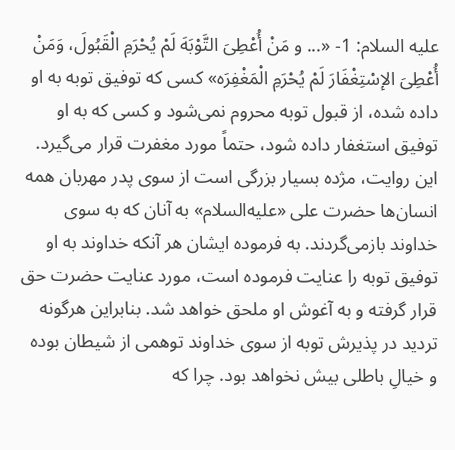علیه السلام: 1- «... و مَنْ أُعْطِیَ التَّوْبَهَ لَمْ یُحْرَمِ الْقَبُولَ، وَمَنْ أُعْطِیَ الإسْتِغْفَارَ لَمْ یُحْرَمِ الْمَغْفِرَه» کسی که توفیق توبه به او داده شده، از قبول توبه محروم نمی‌شود و کسی که به او توفیق استغفار داده شود، حتماً مورد مغفرت قرار می‌گیرد. این روایت، مژده بسیار بزرگی است از سوی پدر مهربان همه انسان‌ها حضرت علی «علیه‌السلام» به آنان که به سوی خداوند بازمی‌گردند. به فرموده ایشان هر آنکه خداوند به او توفیق توبه را عنایت فرموده است، مورد عنایت حضرت حق قرار گرفته و به آغوش او ملحق خواهد شد. بنابراین هرگونه تردید در پذیرش توبه از سوی خداوند توهمی از شیطان بوده و خیالِ باطلی بیش نخواهد بود. چرا که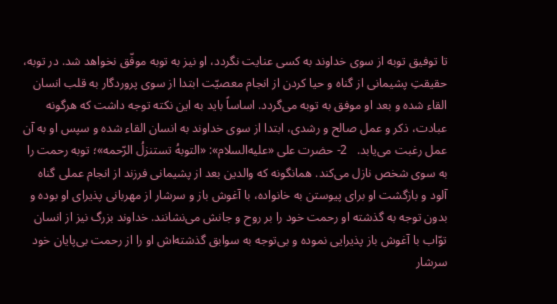تا توفیق توبه از سوی خداوند به کسی عنایت نگردد، او نیز به توبه موفّق نخواهد شد. در توبه، حقیقتِ پشیمانی از گناه و حیا کردن از انجام معصیّت ابتدا از سوی پروردگار به قلب انسان القاء شده و بعد او موفق به توبه می‌گردد. اساساً باید به این نکته توجه داشت که هرگونه عبادت، ذکر و عمل صالح و رشدی، ابتدا از سوی خداوند به انسان القاء شده و سپس او به آن عمل رغبت می‌یابد.   2- حضرت علی «علیه‌السلام»: «التوبهُ تستنزلُ الرّحمه»؛ توبه رحمت را به سوی شخص نازل می‌کند. همانگونه که والدین بعد از پشیمانی فرزند از انجام عملی گناه آلود و بازگشت او برای پیوستن به خانواده، با آغوش باز و سرشار از مهربانی پذیرای او بوده و بدون توجه به گذشته او رحمت خود را بر روح و جانش می‌نشانند. خداوند بزرگ نیز از انسان توّاب با آغوش باز پذیرایی نموده و بی‌توجه به سوابق گذشته‌اش او را از رحمت بی‌پایان خود سرشار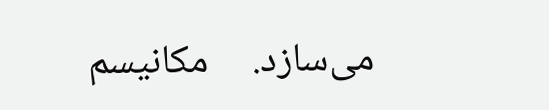می‌سازد.     مکانیسم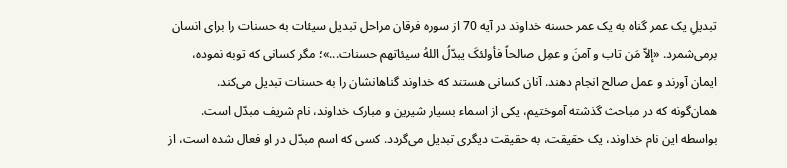تبدیلِ یک عمر گناه به یک عمر حسنه خداوند در آیه 70 از سوره فرقان مراحل تبدیل سیئات به حسنات را برای انسان برمی‌شمرد. «إلاّ مَن تاب و آمنَ و عمِل صالحاً فأولئکَ یبدّلُ اللهُ سیئاتهم حسنات...»؛ مگر کسانی که توبه نموده، ایمان آورند و عمل صالح انجام دهند. آنان کسانی هستند که خداوند گناهانشان را به حسنات تبدیل می‌کند.   همان‌گونه که در مباحث گذشته آموختیم، یکی از اسماء بسیار شیرین و مبارک خداوند، نام شریف مبدّل است. بواسطه این نام خداوند، یک حقیقت، به حقیقت دیگری تبدیل می‌گردد. کسی که اسم مبدّل در او فعال شده است، از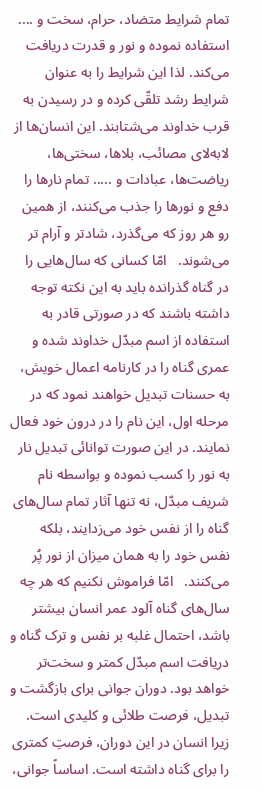تمام شرایط متضاد، حرام، سخت و .... استفاده نموده و نور و قدرت دریافت می‌کند. لذا این شرایط را به عنوان شرایط رشد تلقّی کرده و در رسیدن به قرب خداوند می‌شتابند. این انسان‌ها از لابه‌لای مصائب، بلاها، سختی‌ها، ریاضت‌ها، عبادات و ..... تمام نارها را دفع و نورها را جذب می‌کنند، از همین رو هر روز که می‌گذرد، شادتر و آرام تر می‌شوند.   امّا کسانی که سال‌هایی را در گناه گذرانده باید به این نکته توجه داشته باشند که در صورتی قادر به استفاده از اسم مبدّل خداوند شده و عمری گناه را در کارنامه اعمال خویش، به حسنات تبدیل خواهند نمود که در مرحله اول، این نام را در درون خود فعال نمایند. در این صورت توانائی تبدیل نار به نور را کسب نموده و بواسطه نام شریف مبدّل، نه تنها آثار تمام سال‌های گناه را از نفس خود می‌زدایند، بلکه نفس خود را به همان میزان از نور پُر می‌کنند.   امّا فراموش نکنیم که هر چه سال‌های گناه ‌آلود عمر انسان بیشتر باشد، احتمال غلبه بر نفس و ترک گناه و دریافت اسم مبدّل کمتر و سخت‌تر خواهد بود. دوران جوانی برای بازگشت و تبدیل، فرصت طلائی و کلیدی است. زیرا انسان در این دوران، فرصتِ کمتری را برای گناه داشته است. اساساً جوانی،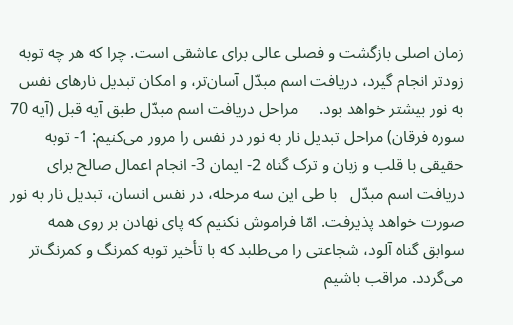زمان اصلی بازگشت و فصلی عالی برای عاشقی است. چرا که هر چه توبه زودتر انجام گیرد، دریافت اسم مبدّل آسان‌تر، و امکان تبدیل نارهای نفس به نور بیشتر خواهد بود.     مراحل دریافت اسم مبدّل طبق آیه قبل (آیه 70 سوره فرقان) مراحل تبدیل نار به نور در نفس را مرور می‌کنیم: 1- توبه حقیقی با قلب و زبان و ترک گناه 2- ایمان 3- انجام اعمال صالح برای دریافت اسم مبدّل   با طی این سه مرحله، در نفس انسان، تبدیل نار به نور صورت خواهد پذیرفت. امّا فراموش نکنیم که پای نهادن بر روی همه سوابق گناه آلود، شجاعتی را می‌طلبد که با تأخیر توبه کمرنگ و کمرنگ‌تر می‌گردد. مراقب باشیم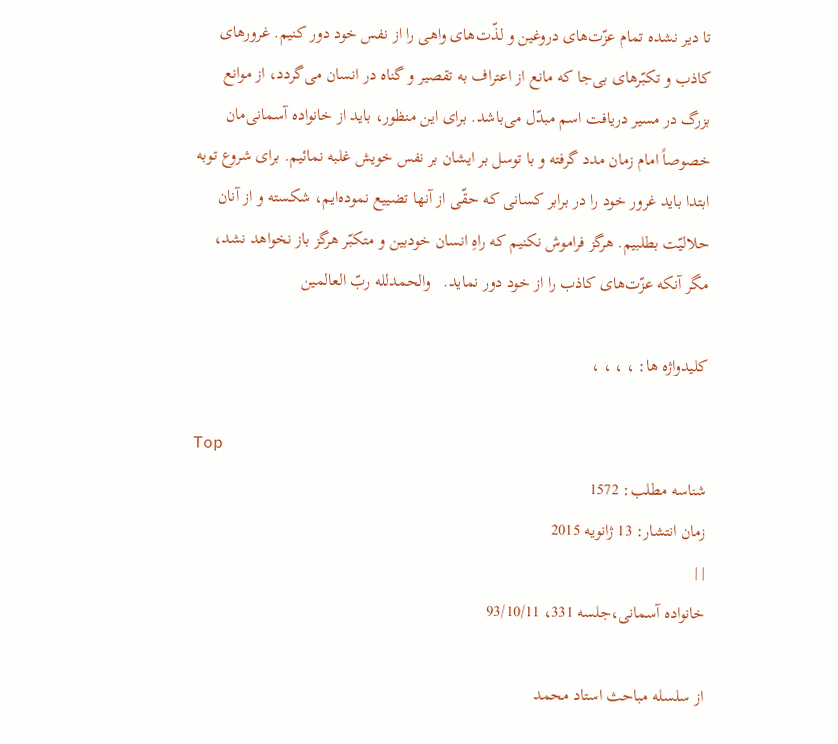تا دیر نشده تمام عزّت‌های دروغین و لذّت‌های واهی را از نفس خود دور کنیم. غرورهای کاذب و تکبّرهای بی‌جا که مانع از اعتراف به تقصیر و گناه در انسان می‌گردد، از موانع بزرگ در مسیر دریافت اسم مبدّل می‌باشد. برای این منظور، باید از خانواده آسمانی‌مان خصوصاً امام زمان مدد گرفته و با توسل بر ایشان بر نفس خویش غلبه نمائیم. برای شروع توبه ابتدا باید غرور خود را در برابر کسانی که حقّی از آنها تضییع نموده‌ایم، شکسته و از آنان حلالیّت بطلبیم. هرگز فراموش نکنیم که راهِ انسان خودبین و متکبّر هرگز باز نخواهد نشد، مگر آنکه عزّت‌های کاذب را از خود دور نماید.   والحمدلله ربّ العالمین

کلیدواژه ها: ، ، ، ،

Top
شناسه مطلب: 1572
زمان انتشار: 13 ژانویه 2015
| |
خانواده آسمانی،جلسه 331، 93/10/11

از سلسله مباحث استاد محمد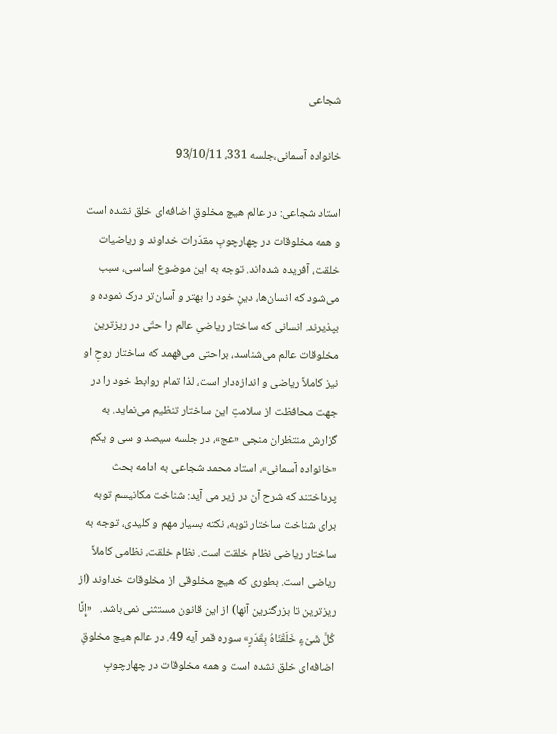شجاعی

خانواده آسمانی،جلسه 331، 93/10/11

استاد شجاعی: در عالم هیچ مخلوقِ اضافه‌ای خلق نشده است و همه مخلوقات در چهارچوبِ مقدّرات خداوند و ریاضیات خلقت، آفریده شده‌اند. توجه به این موضوع اساسی، سبب می‌شود که انسان‌ها، دینِ خود را بهتر و آسان‌تر درک نموده و بپذیرند. انسانی که ساختار ریاضیِ عالم را حتّی در ریزترین مخلوقات عالم می‌شناسد، براحتی می‌فهمد که ساختار روحِ او نیز کاملاً ریاضی و اندازه‌دار است، لذا تمام روابط خود را در جهت محافظت از سلامتِ این ساختار تنظیم می‌نماید. به گزارش منتظران منجی «عج»، در جلسه سیصد و سی و یکم «خانواده آسمانی»، استاد محمد شجاعی به ادامه بحث پرداختند که شرح آن در زیر می آید: شناخت مکانیسم توبه برای شناخت ساختار توبه، نکته بسیار مهم و کلیدی، توجه به ساختار ریاضی نظام خلقت است. نظام خلقت، نظامی کاملاً ریاضی است. بطوری که هیچ مخلوقی از مخلوقات خداوند (از ریزترین تا بزرگترین آنها) از این قانون مستثنی نمی‌باشد.   «إِنَّا كُلَّ شَیْءٍ خَلَقْنَاهُ بِقَدَرٍ» سوره قمر آیه 49. در عالم هیچ مخلوقِ اضافه‌ای خلق نشده است و همه مخلوقات در چهارچوبِ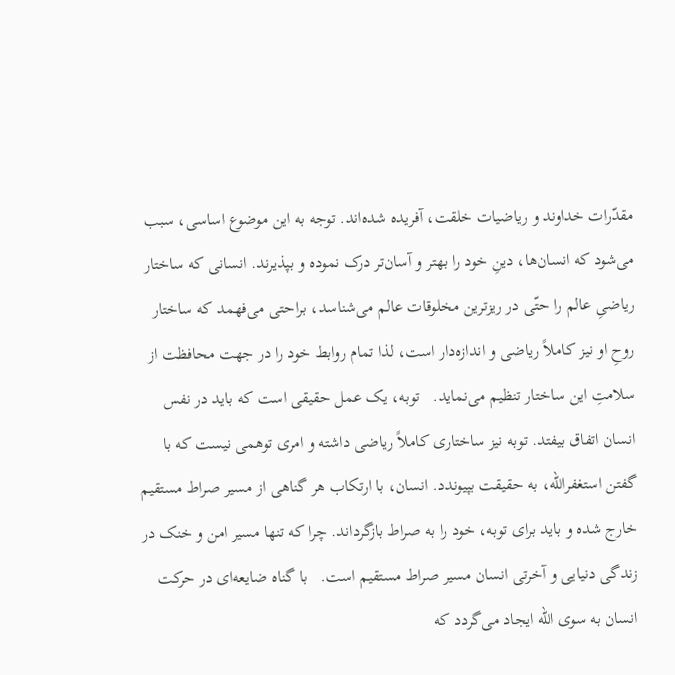مقدّرات خداوند و ریاضیات خلقت، آفریده شده‌اند. توجه به این موضوع اساسی، سبب می‌شود که انسان‌ها، دینِ خود را بهتر و آسان‌تر درک نموده و بپذیرند. انسانی که ساختار ریاضیِ عالم را حتّی در ریزترین مخلوقات عالم می‌شناسد، براحتی می‌فهمد که ساختار روحِ او نیز کاملاً ریاضی و اندازه‌دار است، لذا تمام روابط خود را در جهت محافظت از سلامتِ این ساختار تنظیم می‌نماید.   توبه، یک عمل حقیقی است که باید در نفس انسان اتفاق بیفتد. توبه نیز ساختاری کاملاً ریاضی داشته و امری توهمی نیست که با گفتن استغفرالله، به حقیقت بپیوندد. انسان، با ارتکاب هر گناهی از مسیر صراط مستقیم خارج شده و باید برای توبه، خود را به صراط بازگرداند. چرا که تنها مسیر امن و خنک در زندگی دنیایی و آخرتی انسان مسیر صراط مستقیم است.   با گناه ضایعه‌ای در حرکت انسان به سوی الله ایجاد می‌گردد که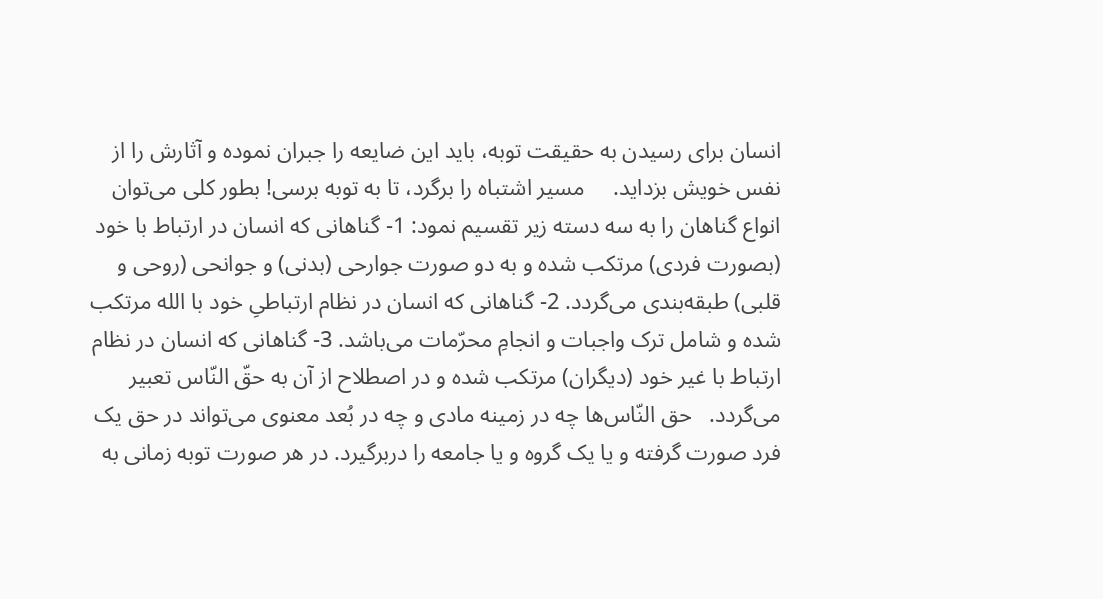انسان برای رسیدن به حقیقت توبه، باید این ضایعه را جبران نموده و آثارش را از نفس خویش بزداید.     مسیر اشتباه را برگرد، تا به توبه برسی! بطور کلی می‌توان انواع گناهان را به سه دسته زیر تقسیم نمود: 1- گناهانی که انسان در ارتباط با خود (بصورت فردی) مرتکب شده و به دو صورت جوارحی (بدنی) و جوانحی (روحی و قلبی) طبقه‌بندی می‌گردد. 2- گناهانی که انسان در نظام ارتباطیِ خود با الله مرتکب شده و شامل ترک واجبات و انجامِ محرّمات می‌باشد. 3- گناهانی که انسان در نظام ارتباط با غیر خود (دیگران) مرتکب شده و در اصطلاح از آن به حقّ النّاس تعبیر می‌گردد.   حق النّاس‌ها چه در زمینه مادی و چه در بُعد معنوی می‌تواند در حق یک فرد صورت گرفته و یا یک گروه و یا جامعه را دربرگیرد. در هر صورت توبه زمانی به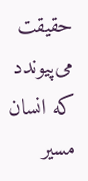حقیقت می‌پیوندد که انسان مسیر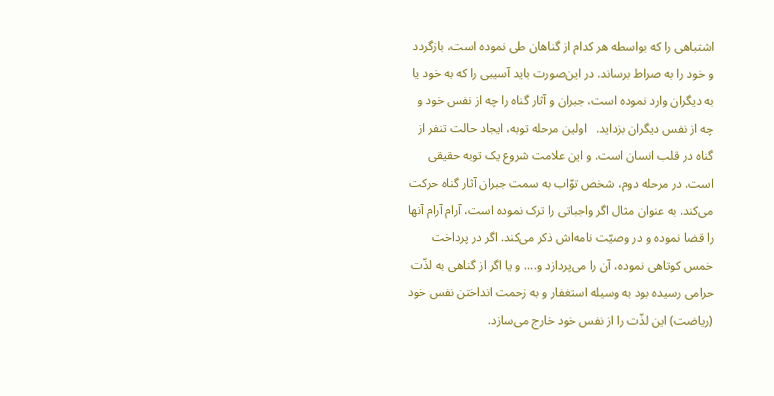اشتباهی را که بواسطه هر کدام از گناهان طی نموده است، بازگردد و خود را به صراط برساند. در این‌صورت باید آسیبی را که به خود یا به دیگران وارد نموده است، جبران و آثار گناه را چه از نفس خود و چه از نفس دیگران بزداید.   اولین مرحله توبه، ایجاد حالت تنفر از گناه در قلب انسان است. و این علامت شروع یک توبه حقیقی است. در مرحله دوم، شخص توّاب به سمت جبران آثار گناه حرکت می‌کند. به عنوان مثال اگر واجباتی را ترک نموده است، آرام آرام آنها را قضا نموده و در وصیّت نامه‌اش ذکر می‌کند. اگر در پرداخت خمس کوتاهی نموده، آن را می‌پردازد و.... و یا اگر از گناهی به لذّت حرامی رسیده بود به وسیله استغفار و به زحمت انداختن نفس خود (ریاضت) این لذّت را از نفس خود خارج می‌سازد.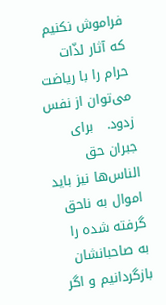فراموش نکنیم که آثار لذّات حرام را با ریاضت می‌توان از نفس زدود.   برای جبران حق الناس‌ها نیز باید اموال به ناحق گرفته شده را به صاحبانشان بازگردانیم و اگر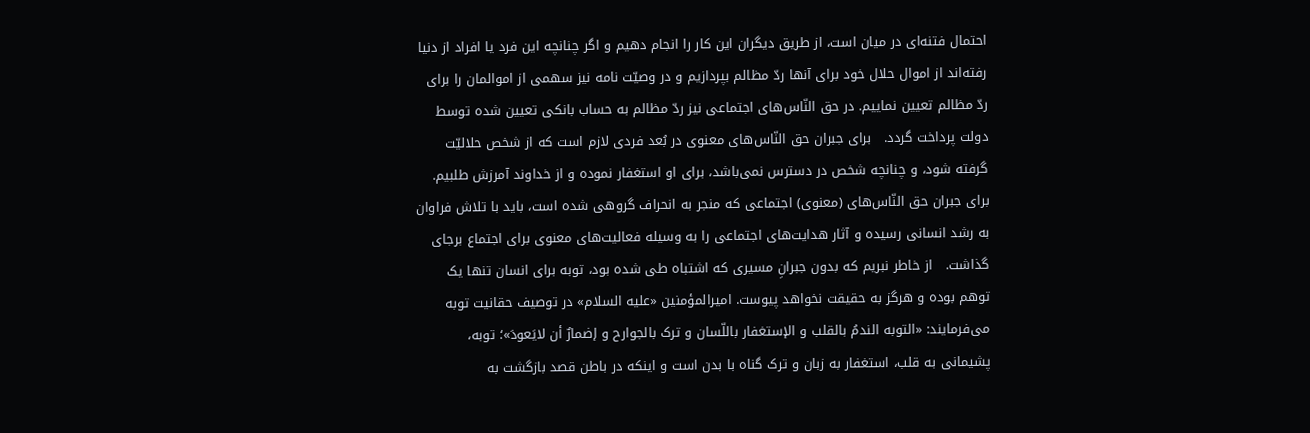احتمال فتنه‌ای در میان است، از طریق دیگران این کار را انجام دهیم و اگر چنانچه این فرد یا افراد از دنیا رفته‌اند از اموال حلال خود برای آنها ردّ مظالم بپردازیم و در وصیّت نامه نیز سهمی از اموالمان را برای ردّ مظالم تعیین نماییم. در حق النّاس‌های اجتماعی نیز ردّ مظالم به حساب بانکی تعیین شده توسط دولت پرداخت گردد.   برای جبران حق النّاس‌های معنوی در بُعد فردی لازم است که از شخص حلالیّت گرفته شود، و چنانچه شخص در دسترس نمی‌باشد، برای او استغفار نموده و از خداوند آمرزش طلبیم.   برای جبران حق النّاس‌های (معنوی) اجتماعی که منجر به انحراف گروهی شده است، باید با تلاش فراوان به رشد انسانی رسیده و آثار هدایت‌های اجتماعی را به وسیله فعالیت‌های معنوی برای اجتماع برجای گذاشت.   از خاطر نبریم که بدون جبرانِ مسیری که اشتباه طی شده بود، توبه برای انسان تنها یک توهم بوده و هرگز به حقیقت نخواهد پیوست. امیرالمؤمنین «علیه السلام» در توصیف حقانیت توبه می‌فرمایند: «التوبه الندمُ بالقلب و الإستغفار باللّسان و ترک بالجوارح و إضمارٌ أن لایَعودَ»؛ توبه، پشیمانی به قلب، استغفار به زبان و ترک گناه با بدن است و اینکه در باطن قصد بازگشت به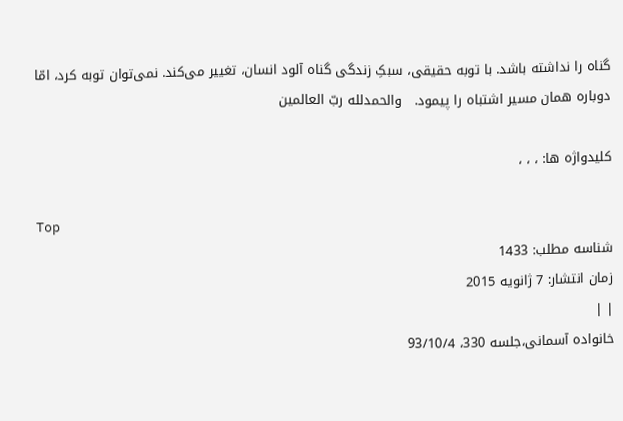گناه را نداشته باشد. با توبه حقیقی، سبکِ زندگی گناه آلود انسان، تغییر می‌کند. نمی‌توان توبه کرد، امّا دوباره همان مسیر اشتباه را پیمود.   والحمدلله ربّ العالمین

کلیدواژه ها: ، ، ،

Top
شناسه مطلب: 1433
زمان انتشار: 7 ژانویه 2015
| |
خانواده آسمانی،جلسه 330، 93/10/4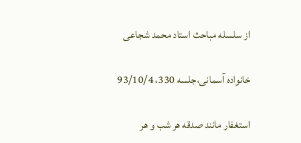از سلسله مباحث استاد محمد شجاعی

خانواده آسمانی،جلسه 330، 93/10/4

استغفار مانند صدقه هر شب و هر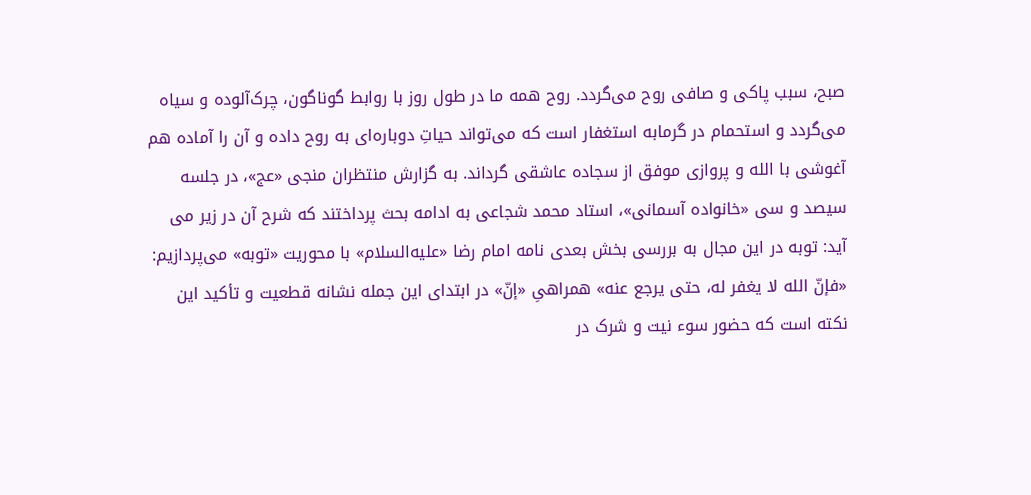صبح، سبب پاکی و صافی روح می‌گردد. روح همه ما در طول روز با روابط گوناگون، چرک‌آلوده و سیاه می‌گردد و استحمام در گرمابه استغفار است که می‌تواند حیاتِ دوباره‌ای به روح داده و آن را آماده هم آغوشی با الله و پروازی موفق از سجاده عاشقی گرداند. به گزارش منتظران منجی «عج»، در جلسه سیصد و سی «خانواده آسمانی»، استاد محمد شجاعی به ادامه بحث پرداختند که شرح آن در زیر می آید: توبه در این مجال به بررسی بخش بعدی نامه امام رضا «علیه‌السلام» با محوریت «توبه» می‌پردازیم: «فإنّ الله لا یغفر له، حتی یرجع عنه» همراهیِ «إنّ» در ابتدای این جمله نشانه قطعیت و تأکید این نکته است که حضور سوء نیت و شرک در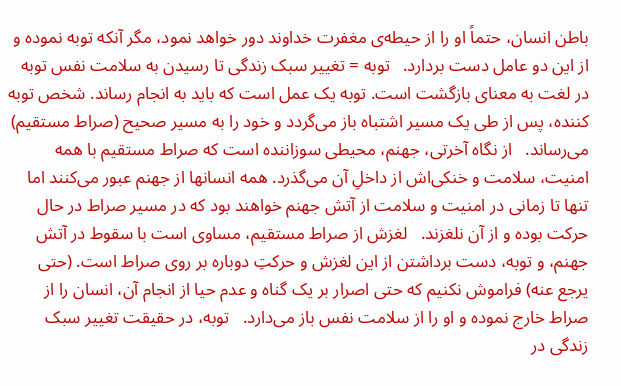باطن انسان، حتماً او را از حیطه‌ی مغفرت خداوند دور خواهد نمود، مگر آنکه توبه نموده و از این دو عامل دست بردارد.   توبه = تغییر سبک زندگی تا رسیدن به سلامت نفس توبه در لغت به معنای بازگشت است. توبه یک عمل است که باید به انجام رساند. شخص توبه کننده، پس از طی یک مسیر اشتباه باز می‌گردد و خود را به مسیر صحیح (صراط مستقیم) می‌رساند.   از نگاه آخرتی، جهنم، محیطی سوزاننده است که صراط مستقیم با همه امنیت، سلامت و خنکی‌اش از داخلِ آن می‌گذرد. همه انسانها از جهنم عبور می‌کنند اما تنها تا زمانی در امنیت و سلامت از آتش جهنم خواهند بود که در مسیر صراط در حال حرکت بوده و از آن نلغزند.   لغزش از صراط مستقیم، مساوی است با سقوط در آتش جهنم، و توبه، دست برداشتن از این لغزش و حرکتِ دوباره بر روی صراط است. (حتی یرجع عنه) فراموش نکنیم که حتی اصرار بر یک گناه و عدم حیا از انجام آن، انسان را از صراط خارج نموده و او را از سلامت نفس باز می‌دارد.   توبه، در حقیقت تغییر سبک زندگی در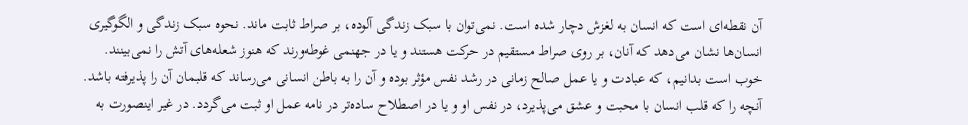آن نقطه‌ای است که انسان به لغزش دچار شده است. نمی‌توان با سبک زندگی آلوده، بر صراط ثابت ماند. نحوه سبک زندگی و الگوگیری انسان‌ها نشان می‌دهد که آنان، بر روی صراط مستقیم در حرکت هستند و یا در جهنمی غوطه‌ورند که هنوز شعله‌های آتش را نمی‌بینند.   خوب است بدانیم، که عبادت و یا عمل صالح زمانی در رشد نفس مؤثر بوده و آن را به باطن انسانی می‌رساند که قلبمان آن را پذیرفته باشد. آنچه را که قلب انسان با محبت و عشق می‌پذیرد، در نفس او و یا در اصطلاح ساده‌تر در نامه عمل او ثبت می‌گردد. در غیر اینصورت به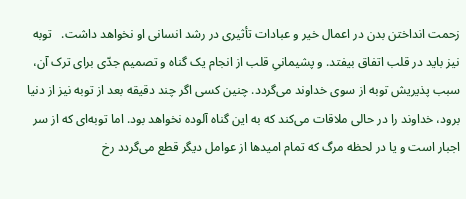زحمت انداختن بدن در اعمال خیر و عبادات تأثیری در رشد انسانی او نخواهد داشت.   توبه نیز باید در قلب اتفاق بیفتد. و پشیمانیِ قلب از انجام یک گناه و تصمیم جدّی برای ترک آن، سبب پذیریش توبه از سوی خداوند می‌گردد. چنین کسی اگر چند دقیقه بعد از توبه نیز از دنیا برود، خداوند را در حالی ملاقات می‌کند که به این گناه‌ آلوده نخواهد بود. اما توبه‌ای که از سر اجبار است و یا در لحظه مرگ که تمام امیدها از عوامل دیگر قطع می‌گردد رخ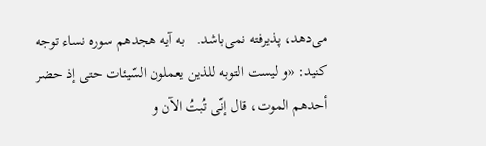می‌دهد، پذیرفته نمی‌باشد.   به آیه هجدهم سوره نساء توجه کنید: «و لیست التوبه للذین یعملون السّیئات حتی إذ حضر أحدهم الموت، قال إنّی تُبتُ الآن و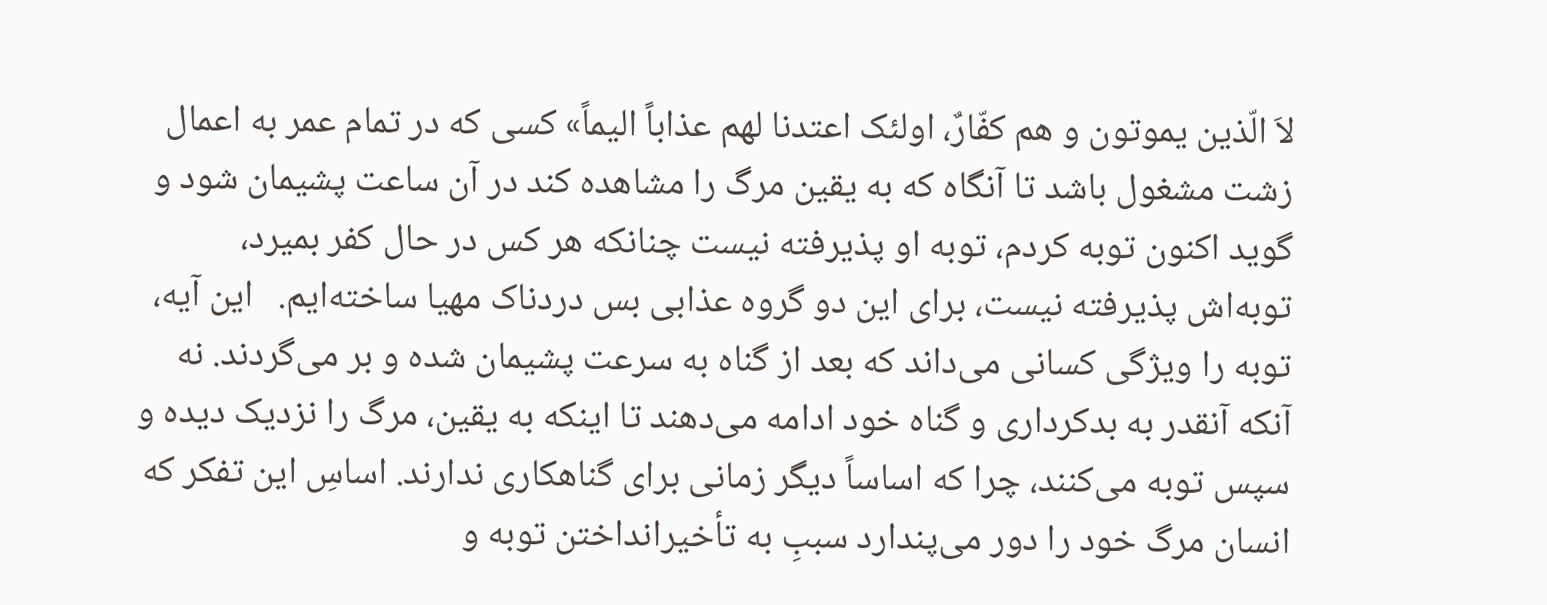لاَ الّذین یموتون و هم کفّارٌ، اولئک اعتدنا لهم عذاباً الیماً» کسی که در تمام عمر به اعمال زشت مشغول باشد تا آنگاه که به یقین مرگ را مشاهده کند در آن ساعت پشیمان شود و گوید اکنون توبه کردم، توبه او پذیرفته نیست چنانکه هر کس در حال کفر بمیرد، توبه‌اش پذیرفته نیست، برای این دو گروه عذابی بس دردناک مهیا ساخته‌ایم.   این آیه، توبه را ویژگی کسانی می‌داند که بعد از گناه به سرعت پشیمان شده و بر می‌گردند. نه آنکه آنقدر به بدکرداری و گناه خود ادامه می‌دهند تا اینکه به یقین، مرگ را نزدیک دیده و سپس توبه می‌کنند، چرا که اساساً دیگر زمانی برای گناهکاری ندارند. اساسِ این تفکر که انسان مرگ خود را دور می‌پندارد سببِ به تأخیرانداختن توبه و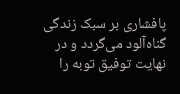پافشاری بر سبک زندگی گناه‌آلود می‌گردد و در نهایت توفیق توبه را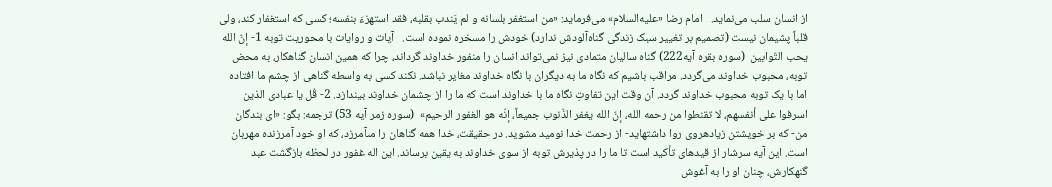از انسان سلب می‌نماید.   امام رضا «علیه‌السلام» می‌فرماید: «من استغفر بلسانه و لم یَندب بقلبه، فقد استهزءَ بنفسه؛ کسی که استغفار کند، ولی قلباً پشیمان نیست (تصمیم بر تغییر سبک زندگی گناه‌آلودش ندارد) خودش را مسخره نموده است.   آیات و روایات با محوریت توبه 1- إنّ الله یحب التّوابین  (سوره بقره آیه222) گناه سالیان متمادی نیز نمی‌تواند انسان را منفور خداوند گرداند، چرا که همین انسان گناهکار، به محض توبه، محبوب خداوند می‌گردد. مراقب باشیم که نگاه ما به دیگران با نگاه خداوند مغایر نباشد. نکند کسی به واسطه گناهی از چشم ما افتاده اما با یک توبه محبوب خداوند گردد. آن وقت این تفاوتِ نگاه ما با خداوند است که ما را از چشمان خداوند بیندازد. 2- قُل یا عبادی الذین اسرفوا علی أنفسهم، لا تقنطوا من رحمه الله، إنّ الله یغفر الذّنوب جمیعاً، إنّه هو الغفور الرحیم»  (سوره زمر آیه 53) ترجمه: بگو: «اى بندگان من- كه بر خویشتن زیادهروى روا داشتهاید- از رحمت خدا نومید مشوید. در حقیقت، خدا همه گناهان را مىآمرزد، كه او خود آمرزنده مهربان است. این آیه سرشار از قیدهای تأکید است تا ما را در پذیرش توبه از سوی خداوند به یقین برساند. این اله غفور در لحظه بازگشت عبد گنهکارش، چنان او را به آغوش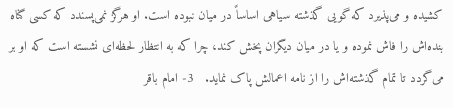کشیده و می‌پذیرد که گویی گذشته سیاهی اساساً در میان نبوده است. او هرگز نمی‌پسندد که کسی گناه بنده‌اش را فاش نموده و یا در میان دیگران پخش کند، چرا که به انتظار لحظه‌ای نشسته است که او بر می‌گردد تا تمام گذشته‌اش را از نامه اعمالش پاک نماید.   3- امام باقر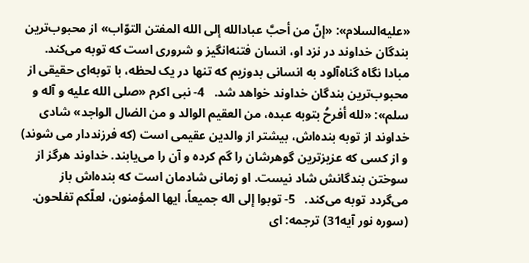«علیه‌السلام»: «إنّ من أحبَّ عبادالله إلی الله المفتن التوّاب» از محبوب‌ترین بندگان خداوند در نزد او، انسان فتنه‌انگیز و شروری است که توبه می‌کند. مبادا نگاه گناه‌آلود به انسانی بدوزیم که تنها در یک لحظه، با توبه‌ای حقیقی از محبوب‌ترین بندگان خداوند خواهد شد.   4- نبی اکرم «صلی الله علیه و آله و سلم»: «لله أفرحُ بتوبه عبده، من العقیم الوالد و من الضال الواجد» شادی خداوند از توبه بنده‌اش، بیشتر از والدین عقیمی است (که فرزنددار می شوند) و از کسی که عزیزترین گوهرشان را گم کرده و آن را می‌یابند. خداوند هرگز از سوختن بندگانش شاد نیست. او زمانی شادمان است که بنده‌اش باز می‌گردد توبه می‌کند.   5- توبوا إلی اله جمیعاً، ایها المؤمنون، لعلّکم تفلحون. (سوره نور آیه31) ترجمه: ای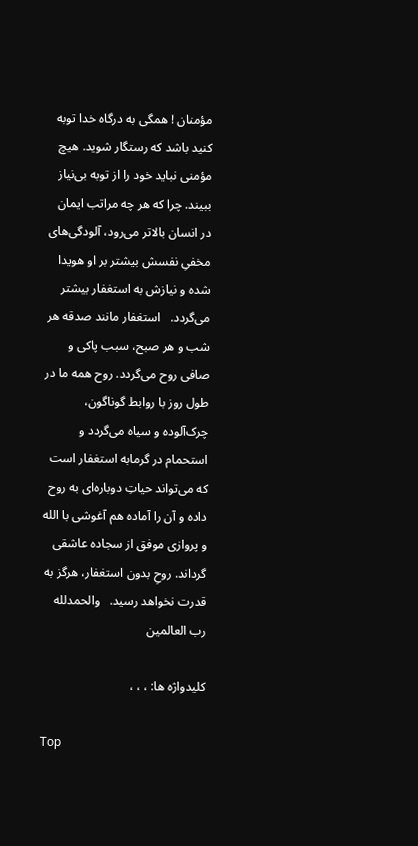مؤمنان ! همگی به درگاه خدا توبه کنید باشد که رستگار شوید. هیچ مؤمنی نباید خود را از توبه بی‌نیاز ببیند. چرا که هر چه مراتب ایمان در انسان بالاتر می‌رود، آلودگی‌های مخفیِ نفسش بیشتر بر او هویدا شده و نیازش به استغفار بیشتر می‌گردد.   استغفار مانند صدقه هر شب و هر صبح، سبب پاکی و صافی روح می‌گردد. روح همه ما در طول روز با روابط گوناگون، چرک‌آلوده و سیاه می‌گردد و استحمام در گرمابه استغفار است که می‌تواند حیاتِ دوباره‌ای به روح داده و آن را آماده هم آغوشی با الله و پروازی موفق از سجاده عاشقی گرداند. روحِ بدون استغفار، هرگز به قدرت نخواهد رسید.   والحمدلله رب العالمین

کلیدواژه ها: ، ، ،

Top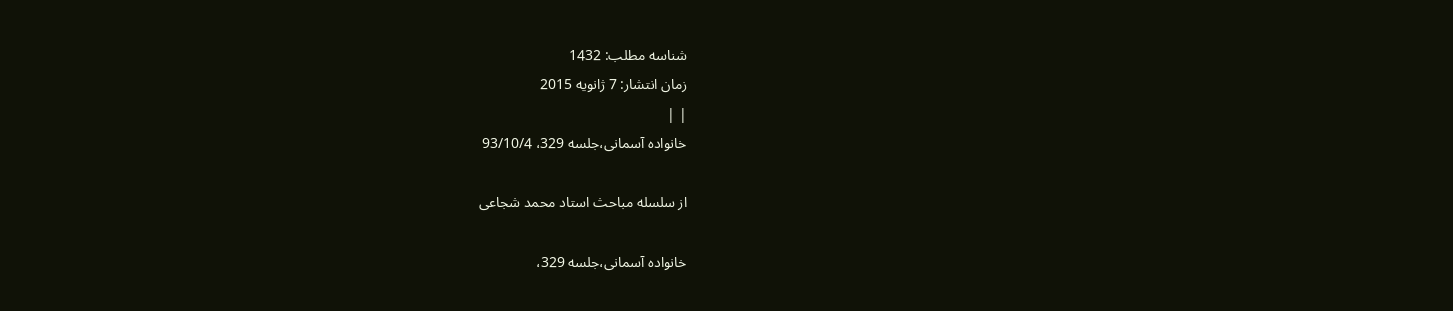شناسه مطلب: 1432
زمان انتشار: 7 ژانویه 2015
| |
خانواده آسمانی،جلسه 329، 93/10/4

از سلسله مباحث استاد محمد شجاعی

خانواده آسمانی،جلسه 329،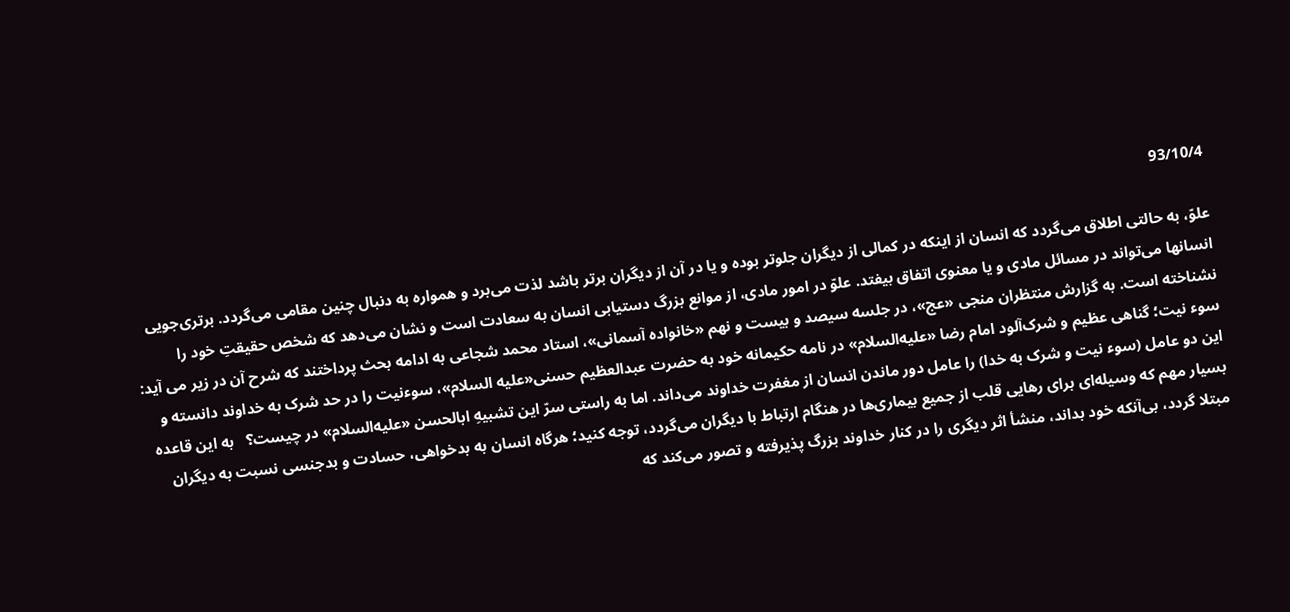93/10/4

علوّ، به حالتی اطلاق می‌گردد که انسان از اینکه در کمالی از دیگران جلوتر بوده و یا در آن از دیگران برتر باشد لذت می‌برد و همواره به دنبال چنین مقامی می‌گردد. برتری‌جویی انسانها می‌تواند در مسائل مادی و یا معنوی اتفاق بیفتد. علوّ در امور مادی، از موانع بزرگ دستیابی انسان به سعادت است و نشان می‌دهد که شخص حقیقتِ خود را نشناخته است. به گزارش منتظران منجی «عج»، در جلسه سیصد و بیست و نهم «خانواده آسمانی»، استاد محمد شجاعی به ادامه بحث پرداختند که شرح آن در زیر می آید: سوء نیت؛ گناهی عظیم و شرک‌آلود امام رضا «علیه‌السلام» در نامه حکیمانه خود به حضرت عبدالعظیم حسنی«علیه السلام»، سوءنیت را در حد شرک به خداوند دانسته و این دو عامل (سوء نیت و شرک به خدا) را عامل دور ماندن انسان از مغفرت خداوند می‌داند. اما به راستی سرّ این تشبیهِ ابالحسن «علیه‌السلام» در چیست؟   به این قاعده بسیار مهم که وسیله‌ای برای رهایی قلب از جمیع بیماری‌ها در هنگام ارتباط با دیگران می‌گردد، توجه کنید؛ هرگاه انسان به بدخواهی، حسادت و بدجنسی نسبت به دیگران مبتلا گردد، بی‌آنکه خود بداند، منشأ اثر دیگری را در کنار خداوند بزرگ پذیرفته و تصور می‌کند که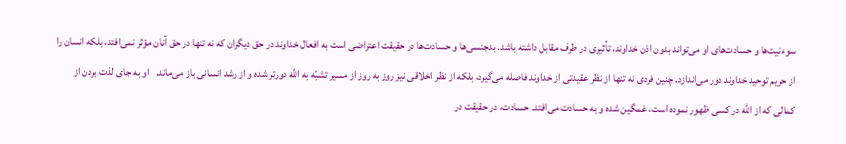سوءنیت‌ها و حسادت‌های او می‌تواند بدون اذن خداوند، تأثیری در طرف مقابل داشته باشد. بدجنسی‌ها و حسادت‌ها در حقیقت اعتراضی است به افعال خداوند در حق دیگران که نه تنها در حق آنان مؤثر نمی‌افتد، بلکه انسان را از حریم توحید خداوند دور می‌اندازد. چنین فردی نه تنها از نظر عقیدتی از خداوند فاصله می‌گیرد، بلکه از نظر اخلاقی نیز روز به روز از مسیر تشبّه به الله دورتر شده و از رشد انسانی باز می‌ماند.   او به جای لذت بردن از کمالی که از الله در کسی ظهور نموده است، غمگین شده و به حسادت می‌افتد. حسادت، در حقیقت در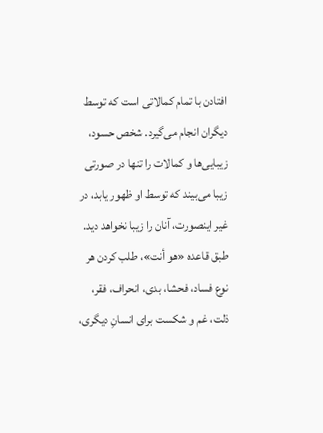افتادن با تمام کمالاتی است که توسط دیگران انجام می‌گیرد. شخص حسود، زیبایی‌ها و کمالات را تنها در صورتی زیبا می‌بیند که توسط او ظهور یابد، در غیر اینصورت، آنان را زیبا نخواهد دید.   طبق قاعده «هو أنت»، طلب کردن هر نوع فساد، فحشا، بدی، انحراف، فقر، ذلت، غم و شکست برای انسانِ دیگری،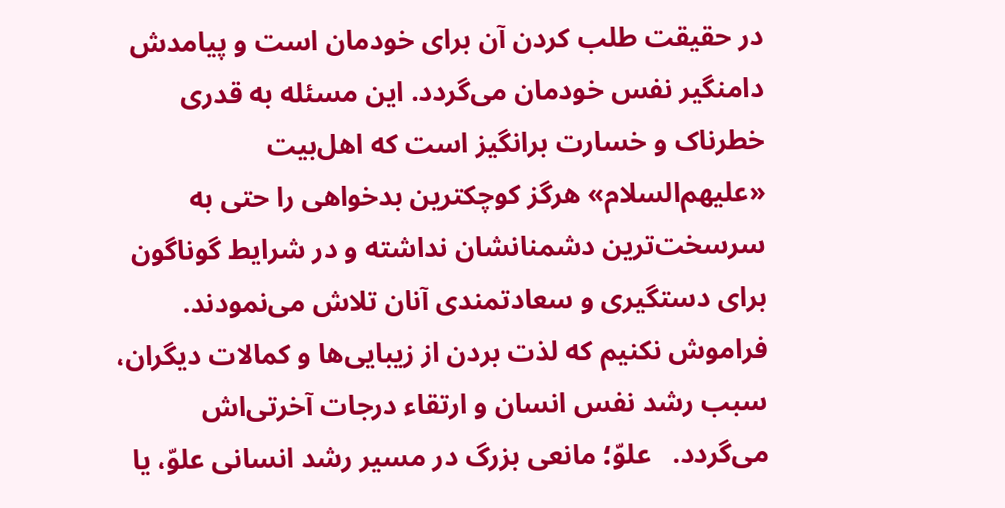در حقیقت طلب کردن آن برای خودمان است و پیامدش دامنگیر نفس خودمان می‌گردد. این مسئله به قدری خطرناک و خسارت برانگیز است که اهل‌بیت «علیهم‌السلام» هرگز کوچکترین بدخواهی را حتی به سرسخت‌ترین دشمنانشان نداشته و در شرایط گوناگون برای دستگیری و سعادتمندی آنان تلاش می‌نمودند. فراموش نکنیم که لذت بردن از زیبایی‌ها و کمالات دیگران، سبب رشد نفس انسان و ارتقاء درجات آخرتی‌اش می‌گردد.   علوّ؛ مانعی بزرگ در مسیر رشد انسانی علوّ، یا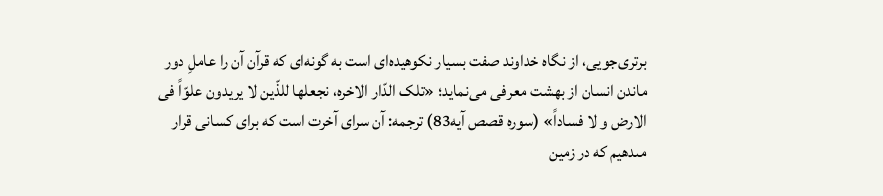برتری‌جویی، از نگاه خداوند صفت بسیار نکوهیده‌ای است به گونه‌ای که قرآن آن را عاملِ دور ماندن انسان از بهشت معرفی می‌نماید؛ «تلک الدّار الاخره، نجعلها للذّین لا یریدون علوّاً فی الارض و لا فساداً» (سوره قصص آیه83) ترجمه: آن سراى آخرت است كه براى كسانى قرار مىدهیم كه در زمین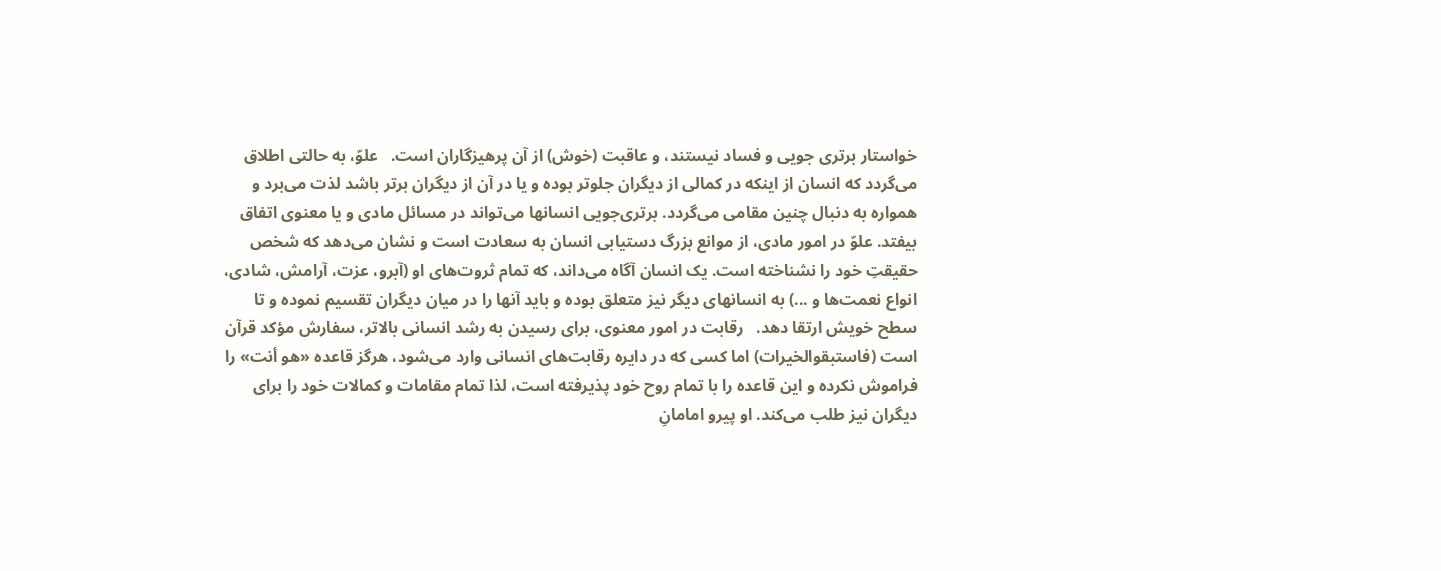خواستار برترى جویى و فساد نیستند، و عاقبت (خوش) از آن پرهیزگاران است.   علوّ، به حالتی اطلاق می‌گردد که انسان از اینکه در کمالی از دیگران جلوتر بوده و یا در آن از دیگران برتر باشد لذت می‌برد و همواره به دنبال چنین مقامی می‌گردد. برتری‌جویی انسانها می‌تواند در مسائل مادی و یا معنوی اتفاق بیفتد. علوّ در امور مادی، از موانع بزرگ دستیابی انسان به سعادت است و نشان می‌دهد که شخص حقیقتِ خود را نشناخته است. یک انسان آگاه می‌داند، که تمام ثروت‌های او (آبرو، عزت، آرامش، شادی، انواع نعمت‌ها و ...) به انسانهای دیگر نیز متعلق بوده و باید آنها را در میان دیگران تقسیم نموده و تا سطح خویش ارتقا دهد.   رقابت در امور معنوی، برای رسیدن به رشد انسانی بالاتر، سفارش مؤکد قرآن است (فاستبقوالخیرات) اما کسی که در دایره رقابت‌های انسانی وارد می‌شود، هرگز قاعده «هو أنت» را فراموش نکرده و این قاعده را با تمام روح خود پذیرفته است، لذا تمام مقامات و کمالات خود را برای دیگران نیز طلب می‌کند. او پیرو امامانِ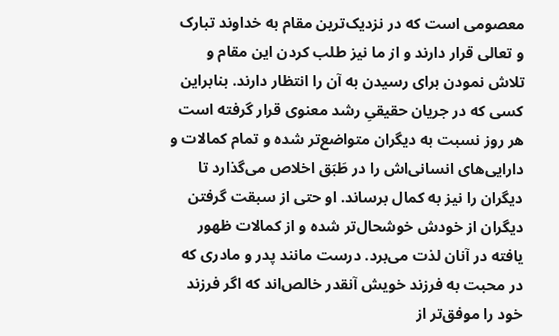معصومی است که در نزدیک‌ترین مقام به خداوند تبارک و تعالی قرار دارند و از ما نیز طلب کردن این مقام و تلاش نمودن برای رسیدن به آن را انتظار دارند. بنابراین کسی که در جریان حقیقیِ رشد معنوی قرار گرفته است هر روز نسبت به دیگران متواضع‌تر شده و تمام کمالات و دارایی‌های انسانی‌اش را در طَبَق اخلاص می‌گذارد تا دیگران را نیز به کمال برساند. او حتی از سبقت گرفتن دیگران از خودش خوشحال‌تر شده و از کمالات ظهور یافته در آنان لذت می‌برد. درست مانند پدر و مادری که در محبت به فرزند خویش آنقدر خالص‌اند که اگر فرزند خود را موفق‌تر از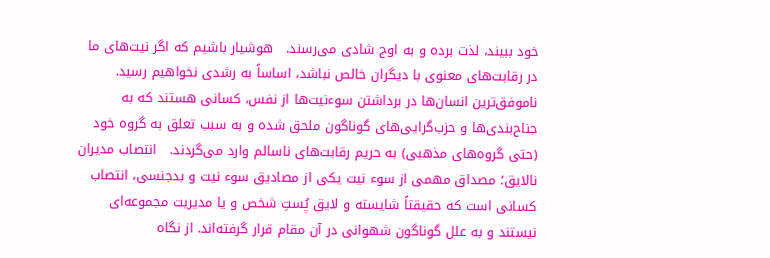خود ببیند، لذت برده و به اوج شادی می‌رسند.   هوشیار باشیم که اگر نیت‌های ما در رقابت‌های معنوی با دیگران خالص نباشد، اساساً به رشدی نخواهیم رسید. ناموفق‌ترین انسان‌ها در برداشتن سوء‌نیت‌ها از نفس، کسانی هستند که به جناح‌بندی‌ها و حز‌ب‌گرایی‌های گوناگون ملحق شده و به سبب تعلق به گروه خود (حتی گروه‌های مذهبی) به حریم رقابت‌های ناسالم وارد می‌گردند.   انتصاب مدیران نالایق؛ مصداق مهمی از سوء نیت یکی از مصادیق سوء نیت و بدجنسی، انتصاب کسانی است که حقیقتاً شایسته و لایق پُستِ شخص و یا مدیریت مجموعه‌ای نیستند و به علل گوناگون شهوانی در آن مقام قرار گرفته‌اند. از نگاه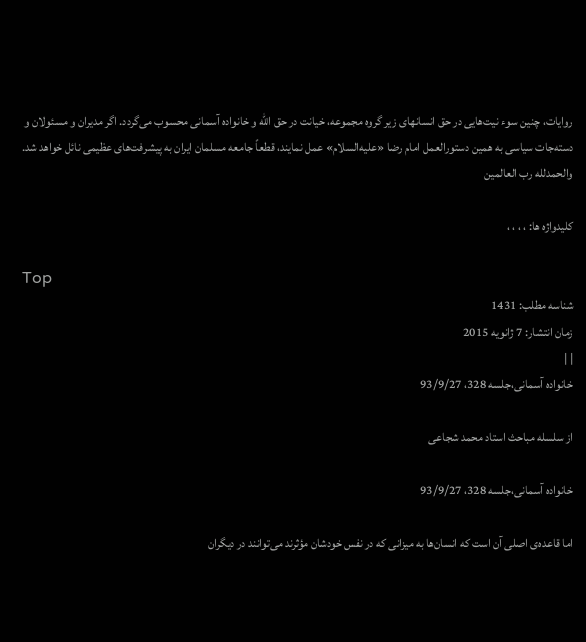روایات، چنین سوء نیت‌هایی در حق انسانهای زیر گروه مجموعه، خیانت در حق الله و خانواده آسمانی محسوب می‌گردد. اگر مدیران و مسئولان و دسته‌جات سیاسی به همین دستورالعمل امام رضا «علیه‌السلام» عمل نمایند، قطعاً جامعه مسلمان ایران به پیشرفت‌‌های عظیمی نائل خواهد شد.     والحمدلله رب العالمین

کلیدواژه ها: ، ، ، ،

Top
شناسه مطلب: 1431
زمان انتشار: 7 ژانویه 2015
| |
خانواده آسمانی،جلسه 328، 93/9/27

از سلسله مباحث استاد محمد شجاعی

خانواده آسمانی،جلسه 328، 93/9/27

اما قاعده‌ی اصلی آن است که انسان‌ها به میزانی که در نفس خودشان مؤثرند می‌توانند در دیگران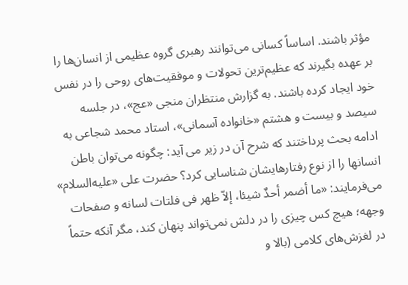مؤثر باشند. اساساً کسانی می‌توانند رهبری گروه عظیمی از انسان‌ها را بر عهده بگیرند که عظیم‌ترین تحولات و موفقیت‌های روحی را در نفس خود ایجاد کرده باشند. به گزارش منتظران منجی «عج»، در جلسه سیصد و بیست و هشتم «خانواده آسمانی»، استاد محمد شجاعی به ادامه بحث پرداختند که شرح آن در زیر می آید: چگونه می‌توان باطن انسانها را از نوع رفتارهایشان شناسایی کرد؟ حضرت علی «علیه‌السلام» می‌فرمایند: «ما أضمر أحدٌ شیئا، إلاّ ظهر فی فلتات لسانه و صفحات وجهه؛ هیچ کس چیزی را در دلش نمی‌تواند پنهان کند، مگر آنکه حتماً در لغزش‌های کلامی (بالا و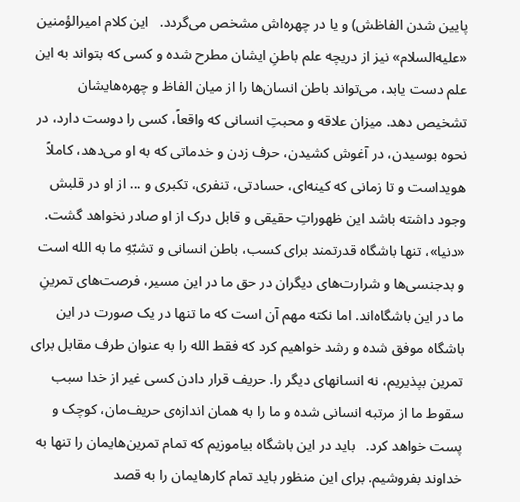پایین شدن الفاظش) و یا در چهره‌اش مشخص می‌گردد.   این کلام امیرالؤمنین «علیه‌السلام» نیز از دریچه علم باطنِ ایشان مطرح شده و کسی که بتواند به این علم دست یابد، می‌تواند باطن انسان‌ها را از میان الفاظ و چهره‌هایشان تشخیص دهد. میزان علاقه و محبتِ انسانی که واقعاً، کسی را دوست دارد، در نحوه بوسیدن، در آغوش کشیدن، حرف زدن و خدماتی که به او می‌دهد، کاملاً هویداست و تا زمانی که کینه‌ای، حسادتی، تنفری، تکبری و ... از او در قلبش وجود داشته باشد این ظهوراتِ حقیقی و قابل درک از او صادر نخواهد گشت.   «دنیا»، تنها باشگاه قدرتمند برای کسب، باطن انسانی و تشبّهِ ما به الله است و بدجنسی‌ها و شرارت‌های دیگران در حق ما در این مسیر، فرصت‌های تمرینِ ما در این باشگاه‌اند. اما نکته مهم آن است که ما تنها در یک صورت در این باشگاه موفق شده و رشد خواهیم کرد که فقط الله را به عنوان طرف مقابل برای تمرین بپذیریم، نه انسانهای دیگر را. حریف قرار دادن کسی غیر از خدا سبب سقوط ما از مرتبه انسانی شده و ما را به همان اندازه‌ی حریف‌مان، کوچک و پست خواهد کرد.   باید در این باشگاه بیاموزیم که تمام تمرین‌‌هایمان را تنها به خداوند بفروشیم. برای این منظور باید تمام کارهایمان را به قصد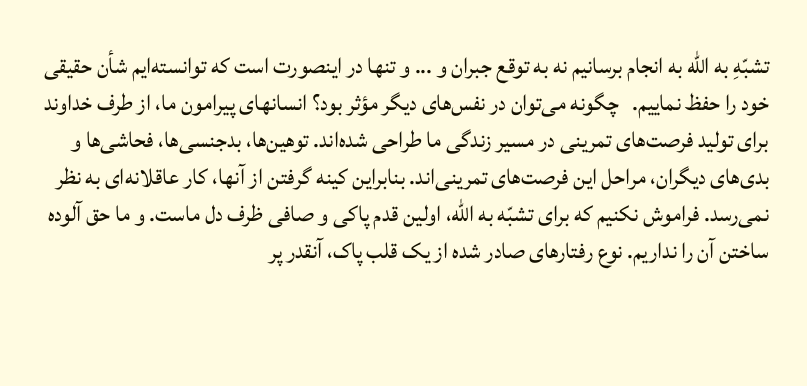تشبّهِ به الله به انجام برسانیم نه به توقع جبران و ... و تنها در اینصورت است که توانسته‌ایم شأن حقیقی خود را حفظ نماییم.   چگونه می‌توان در نفس‌های دیگر مؤثر بود؟ انسانهای پیرامون ما، از طرف خداوند برای تولید فرصت‌های تمرینی در مسیر زندگی‌ ما طراحی شده‌اند. توهین‌ها، بدجنسی‌ها، فحاشی‌ها و بدی‌های دیگران، مراحل این فرصت‌های تمرینی‌اند. بنابراین کینه گرفتن از آنها، کار عاقلانه‌ای به نظر نمی‌رسد. فراموش نکنیم که برای تشبّه به الله، اولین قدم پاکی و صافی ظرف دل ماست. و ما حق آلوده ساختن آن را نداریم. نوع رفتارهای صادر شده از یک قلب پاک، آنقدر پر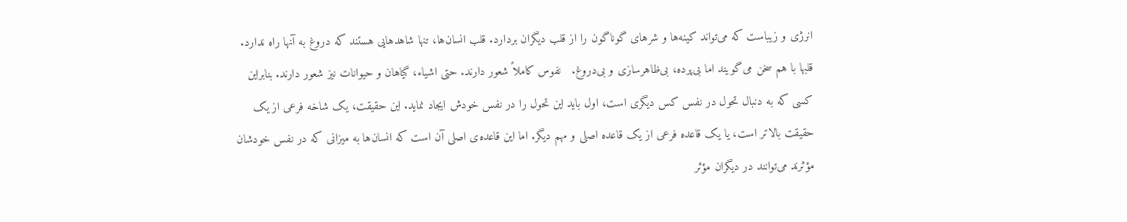انرژی و زیباست که می‌تواند کینه‌ها و شرهای گوناگون را از قلب دیگران بردارد. قلب انسان‌ها، تنها شاهدهایی هستند که دروغ به آنها راه ندارد. قلبها با هم سخن می‌گویند اما بی‌پرده، بی‌ظاهرسازی و بی‌دروغ.   نفوس کاملاً شعور دارند. حتی اشیاء، گیاهان و حیوانات نیز شعور دارند. بنابراین کسی که به دنبال تحول در نفس کس دیگری است، اول باید این تحول را در نفس خودش ایجاد نماید. این حقیقت، یک شاخه فرعی از یک حقیقت بالاتر است، یا یک قاعده فرعی از یک قاعده اصلی و مهم دیگر. اما این قاعده‌ی اصلی آن است که انسان‌ها به میزانی که در نفس خودشان مؤثرند می‌توانند در دیگران مؤثر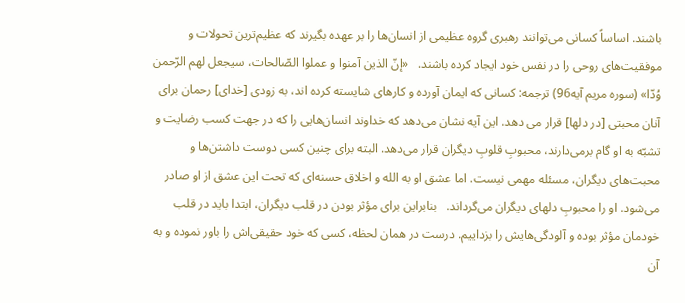باشند. اساساً کسانی می‌توانند رهبری گروه عظیمی از انسان‌ها را بر عهده بگیرند که عظیم‌ترین تحولات و موفقیت‌های روحی را در نفس خود ایجاد کرده باشند.   «إنّ الذین آمنوا و عملوا الصّالحات، سیجعل لهم الرّحمن وُدّا» (سوره مریم آیه96) ترجمه: كسانى كه ایمان آورده و كارهاى شایسته كرده اند، به زودى [خداى] رحمان براى آنان محبتى [در دلها] قرار می دهد. این آیه نشان می‌دهد که خداوند انسان‌هایی را که در جهت کسب رضایت و تشبّه به او گام برمی‌دارند، محبوبِ قلوبِ دیگران قرار می‌دهد. البته برای چنین کسی دوست داشتن‌ها و محبت‌های دیگران، مسئله مهمی نیست. اما عشق او به الله و اخلاق حسنه‌ای که تحت این عشق از او صادر می‌شود. او را محبوبِ دلهای دیگران می‌گرداند.   بنابراین برای مؤثر بودن در قلب دیگران، ابتدا باید در قلب خودمان مؤثر بوده و آلودگی‌هایش را بزداییم. درست در همان لحظه، کسی که خود حقیقی‌اش را باور نموده و به آن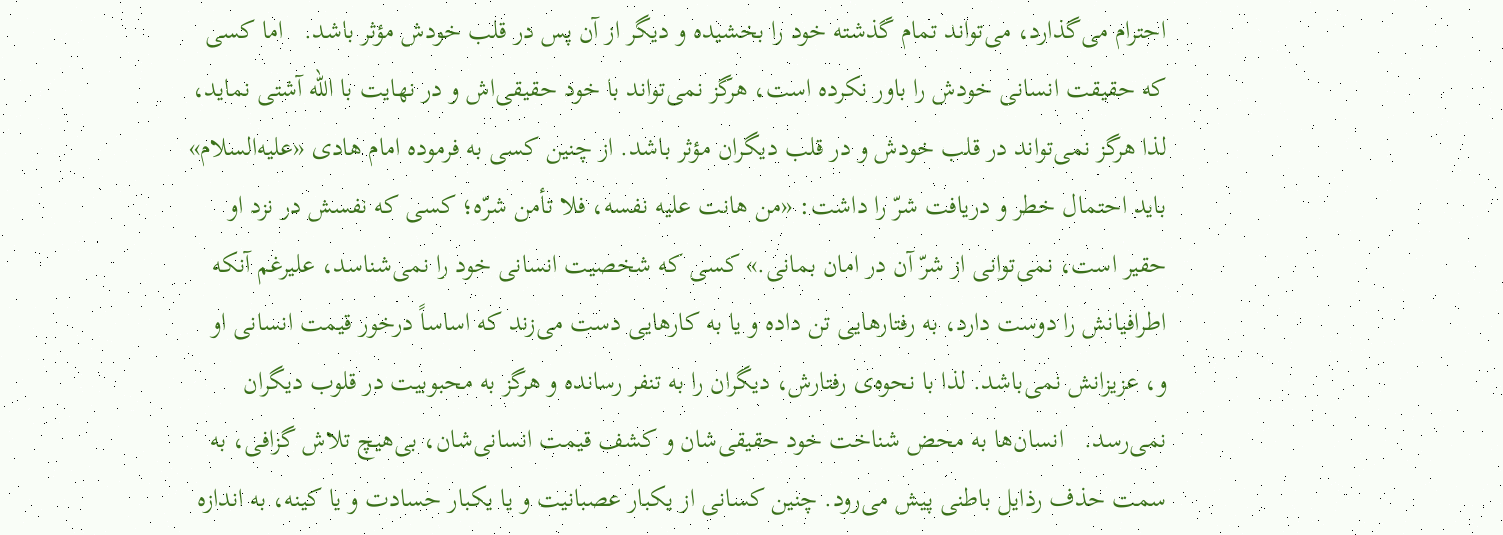احترام می‌گذارد، می‌تواند تمام گذشته خود را بخشیده و دیگر از آن پس در قلب خودش مؤثر باشد.   اما کسی که حقیقت انسانی خودش را باور نکرده است، هرگز نمی‌تواند با خود حقیقی‌اش و در نهایت با الله آشتی نماید، لذا هرگز نمی‌تواند در قلب خودش و در قلب دیگران مؤثر باشد. از چنین کسی به فرموده امام هادی «علیه‌السلام» باید احتمال خطر و دریافت شرّ را داشت: «من هانت علیه نفسه، فلا تأمن شرّه؛ کسی که نفسش در نزد او حقیر است، نمی‌توانی از شرّ آن در امان بمانی.» کسی که شخصیت انسانی خود را نمی‌شناسد، علیرغم آنکه اطرافیانش را دوست دارد، به رفتارهایی تن داده و یا به کارهایی دست می‌زند که اساساً درخور قیمت انسانی او و، عزیزانش نمی‌باشد. لذا با نحوه‌ی رفتارش، دیگران را به تنفر رسانده و هرگز به محبوبیت در قلوب دیگران نمی‌رسد.   انسان‌ها به محض شناخت خود حقیقی‌شان و کشف قیمت انسانی‌شان، بی‌هیچ تلاش گزافی، به سمت حذف رذایل باطنی پیش می‌رود. چنین کسانی از یکبار عصبانیت و یا یکبار حسادت و یا کینه، به اندازه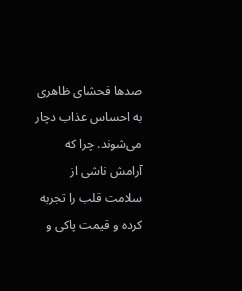صدها فحشای ظاهری به احساس عذاب دچار می‌شوند. چرا که آرامش ناشی از سلامت قلب را تجربه کرده و قیمت پاکی و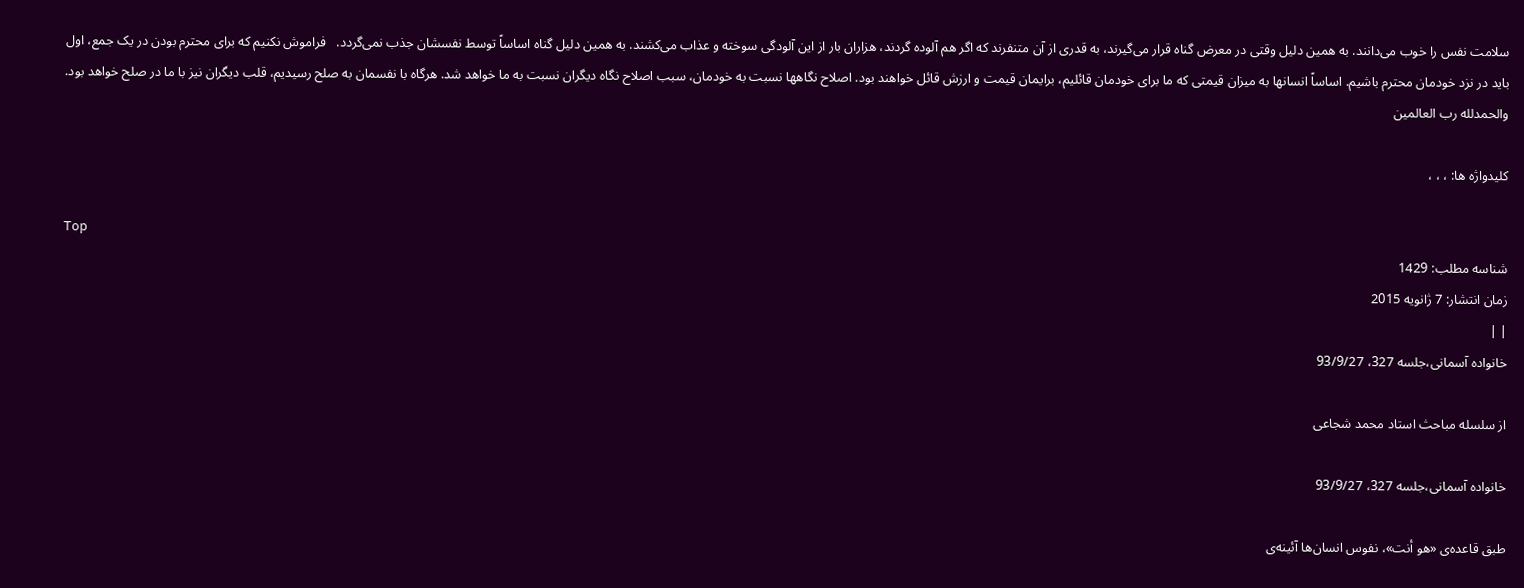سلامت نفس را خوب می‌دانند. به همین دلیل وقتی در معرض گناه قرار می‌گیرند، به قدری از آن متنفرند که اگر هم آلوده گردند، هزاران بار از این آلودگی سوخته و عذاب می‌کشند. به همین دلیل گناه اساساً توسط نفسشان جذب نمی‌گردد.   فراموش نکنیم که برای محترم بودن در یک جمع، اول باید در نزد خودمان محترم باشیم. اساساً انسانها به میزان قیمتی که ما برای خودمان قائلیم، برایمان قیمت و ارزش قائل خواهند بود. اصلاح نگاهها نسبت به خودمان، سبب اصلاح نگاه دیگران نسبت به ما خواهد شد. هرگاه با نفسمان به صلح رسیدیم، قلب دیگران نیز با ما در صلح خواهد بود.   والحمدلله رب العالمین

کلیدواژه ها: ، ، ،

Top
شناسه مطلب: 1429
زمان انتشار: 7 ژانویه 2015
| |
خانواده آسمانی،جلسه 327، 93/9/27

از سلسله مباحث استاد محمد شجاعی

خانواده آسمانی،جلسه 327، 93/9/27

طبق قاعده‌ی «هو أنت»، نفوس انسان‌ها آئینه‌ی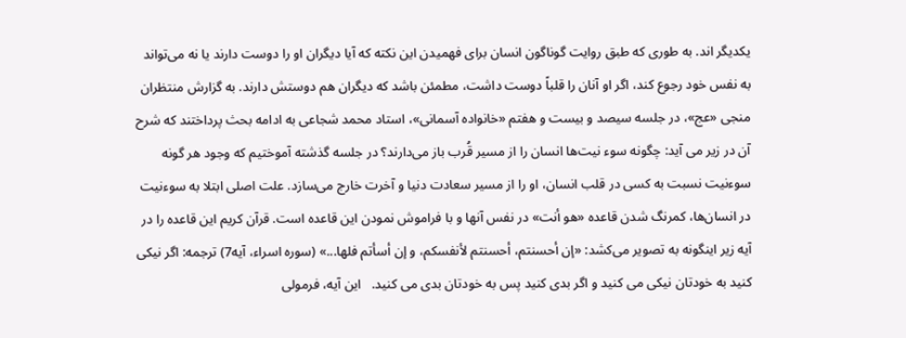یکدیگر اند. به طوری که طبق روایت گوناگون انسان برای فهمیدن این نکته که آیا دیگران او را دوست دارند یا نه می‌تواند به نفس خود رجوع کند، اگر او آنان را قلباً دوست داشت، مطمئن باشد که دیگران هم دوستش دارند. به گزارش منتظران منجی «عج»، در جلسه سیصد و بیست و هفتم «خانواده آسمانی»، استاد محمد شجاعی به ادامه بحث پرداختند که شرح آن در زیر می آید: چگونه سوء نیت‌ها انسان را از مسیر قُرب باز می‌دارند؟ در جلسه گذشته آموختیم که وجود هر گونه سوءنیت نسبت به کسی در قلب انسان، او را از مسیر سعادت دنیا و آخرت خارج می‌سازد. علت اصلی ابتلا به سوءنیت در انسان‌ها، کمرنگ شدن قاعده «هو أنت» در نفس آنها و با فراموش نمودن این قاعده است. قرآن کریم این قاعده را در آیه زیر اینگونه به تصویر می‌کشد: «إن أحسنتم، أحسنتم لأنفسکم، و إن أسأتم فلها...» (سوره اسراء، آیه7) ترجمه: اگر نیکی کنید به خودتان نیکی می کنید و اگر بدی کنید پس به خودتان بدی می کنید.   این آیه، فرمولی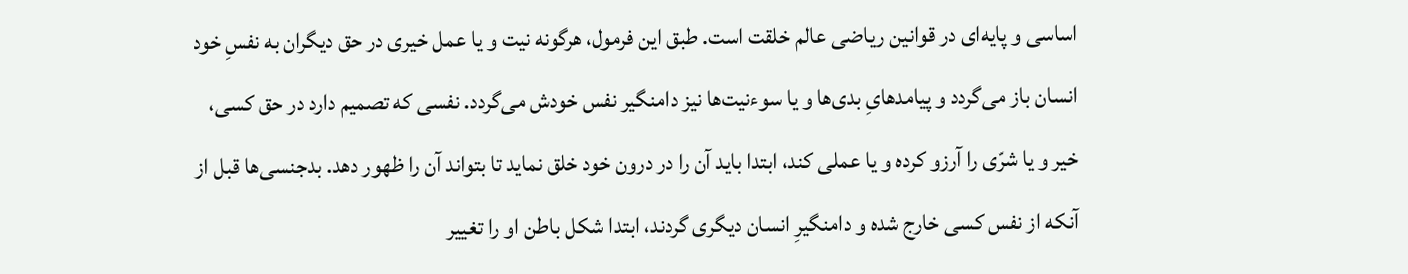اساسی و پایه‌ای در قوانین ریاضی عالم خلقت است. طبق این فرمول، هرگونه نیت و یا عمل خیری در حق دیگران به نفسِ خود انسان باز می‌گردد و پیامدهایِ بدی‌ها و یا سوءنیت‌ها نیز دامنگیر نفس خودش می‌گردد. نفسی که تصمیم دارد در حق کسی، خیر و یا شرّی را آرزو کرده و یا عملی کند، ابتدا باید آن را در درون خود خلق نماید تا بتواند آن را ظهور دهد. بدجنسی‌ها قبل از آنکه از نفس کسی خارج شده و دامنگیرِ انسان دیگری گردند، ابتدا شکل باطن او را تغییر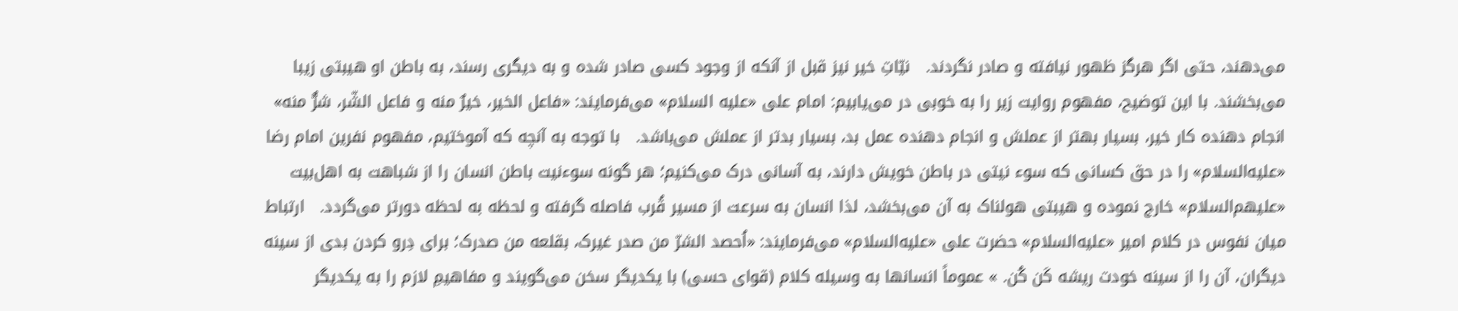می‌دهند، حتی اگر هرگز ظهور نیافته و صادر نگردند.   نیّاتِ خیر نیز قبل از آنکه از وجود کسی صادر شده و به دیگری رسند، به باطن او هیبتی زیبا می‌بخشند. با این توضیح، مفهوم روایت زیر را به خوبی در می‌یابیم: امام علی «علیه السلام» می‌فرمایند: «فاعل الخیر، خیرٌ منه و فاعل الشّر، شرٌّ منه» انجام دهنده کار خیر، بسیار بهتر از عملش و انجام دهنده عمل بد، بسیار بدتر از عملش می‌باشد.   با توجه به آنچه که آموختیم، مفهوم نفرین امام رضا «علیه‌السلام» را در حق کسانی که سوء نیتی در باطن خویش دارند، به آسانی درک می‌کنیم؛ هر گونه سوءنیت باطن انسان را از شباهت به اهل‌بیت «علیهم‌السلام» خارج نموده و هیبتی هولناک به آن می‌بخشد، لذا انسان به سرعت از مسیر قُرب فاصله گرفته و لحظه به لحظه دورتر می‌گردد.   ارتباط میان نفوس در کلام امیر «علیه‌السلام» حضرت علی «علیه‌السلام» می‌فرمایند: «اُحصد الشرّ من صدر غیرک، بقلعه من صدرک؛ براى دِرو كردن بدى از سینه دیگران، آن را از سینه خودت ریشه كَن كُن. » عموماً انسانها به وسیله کلام (قوای حسی) با یکدیگر سخن می‌گویند و مفاهیمِ لازم را به یکدیگر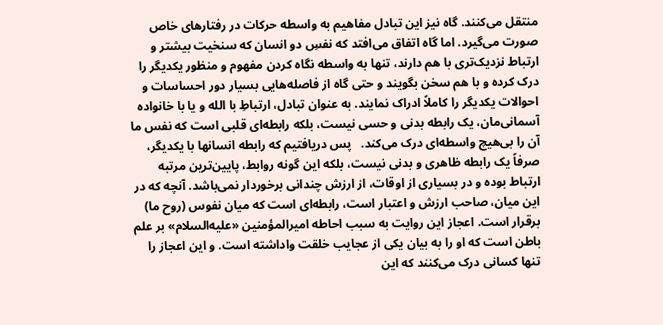منتقل می‌کنند. گاه نیز این تبادل مفاهیم به واسطه حرکات در رفتارهای خاص صورت می‌گیرد. اما گاه اتفاق می‌افتد که نفسِ دو انسان که سنخیت بیشتر و ارتباط نزدیک‌تری با هم دارند، تنها به واسطه نگاه کردن مفهوم و منظور یکدیگر را درک کرده و با هم سخن بگویند و حتی گاه از فاصله‌هایی بسیار دور احساسات و احوالات یکدیگر را کاملاً ادراک نمایند. به عنوان تبادل، ارتباطِ با الله و یا با خانواده آسمانی‌مان، یک رابطه بدنی و حسی نیست، بلکه رابطه‌ای قلبی است که نفس ما آن را بی‌هیچ واسطه‌ای درک می‌کند.   پس دریافتیم که رابطه انسانها با یکدیگر، صرفاً یک رابطه ظاهری و بدنی نیست، بلکه این گونه روابط، پایین‌ترین مرتبه ارتباط بوده و در بسیاری از اوقات، از ارزش چندانی برخوردار نمی‌باشد. آنچه که در این میان، صاحب ارزش و اعتبار است، رابطه‌ای است که میان نفوس (روح ما) برقرار است. اعجاز این روایت به سبب احاطه امیرالمؤمنین «علیه‌السلام» بر علم باطن است که او را به بیان یکی از عجایب خلقت واداشته است. و این اعجاز را تنها کسانی درک می‌کنند که این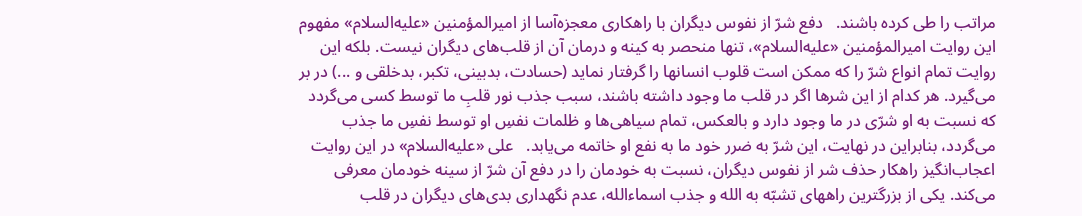مراتب را طی کرده باشند.   دفع شرّ از نفوس دیگران با راهکاری معجزه‌آسا از امیرالمؤمنین «علیه‌السلام» مفهوم این روایت امیرالمؤمنین «علیه‌السلام»، تنها منحصر به کینه و درمان آن از قلب‌های دیگران نیست. بلکه این روایت تمام انواع شرّ را که ممکن است قلوب انسانها را گرفتار نماید (حسادت، بدبینی، تکبر، بدخلقی و ...) در بر می‌گیرد. هر کدام از این شرها اگر در قلب ما وجود داشته باشند، سبب جذب نور قلبِ ما توسط کسی می‌گردد که نسبت به او شرّی در ما وجود دارد و بالعکس، تمام سیاهی‌ها و ظلمات نفسِ او توسط نفسِ ما جذب می‌گردد، بنابراین در نهایت، این شرّ به ضرر خود ما به نفع او خاتمه می‌یابد.   علی «علیه‌السلام» در این روایت اعجاب‌انگیز راهکار حذف شر از نفوس دیگران، نسبت به خودمان را در دفع آن شرّ از سینه خودمان معرفی می‌کند. یکی از بزرگترین راههای تشبّه به الله و جذب اسماءالله، عدم نگهداری بدی‌های دیگران در قلب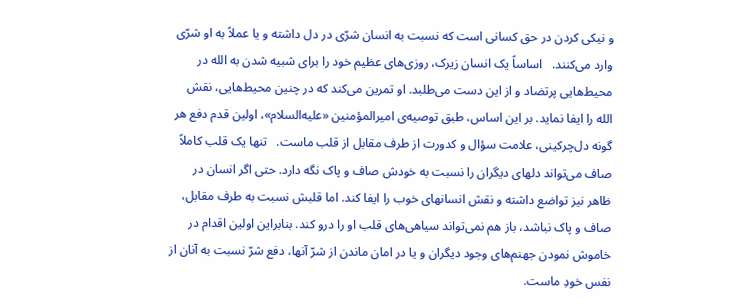و نیکی کردن در حق کسانی است که نسبت به انسان شرّی در دل داشته و یا عملاً به او شرّی وارد می‌کنند.   اساساً یک انسان زیرک، روزی‌های عظیم خود را برای شبیه شدن به الله در محیط‌هایی پرتضاد و از این دست می‌طلبد. او تمرین می‌کند که در چنین محیط‌هایی، نقش الله را ایفا نماید. بر این اساس، طبق توصیه‌ی امیرالمؤمنین «علیه‌السلام»، اولین قدم دفع هر گونه دل‌چرکینی، علامت سؤال و کدورت از طرف مقابل از قلب ماست.   تنها یک قلب کاملاً صاف می‌تواند دلهای دیگران را نسبت به خودش صاف و پاک نگه دارد. حتی اگر انسان در ظاهر نیز تواضع داشته و نقش انسانهای خوب را ایفا کند. اما قلبش نسبت به طرف مقابل، صاف و پاک نباشد، باز هم نمی‌تواند سیاهی‌های قلب او را درو کند. بنابراین اولین اقدام در خاموش نمودن جهنم‌های وجود دیگران و یا در امان ماندن از شرّ آنها، دفع شرّ نسبت به آنان از نفس خودِ ماست.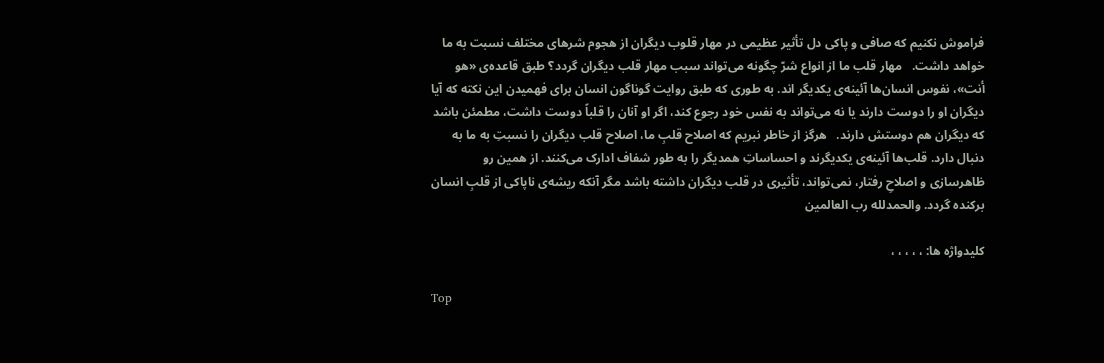فراموش نکنیم که صافی و پاکی دل تأثیر عظیمی در مهار قلوب دیگران از هجوم شرهای مختلف نسبت به ما خواهد داشت.   مهار قلب ما از انواع شرّ چگونه می‌تواند سبب مهار قلب دیگران گردد؟ طبق قاعده‌ی «هو أنت»، نفوس انسان‌ها آئینه‌ی یکدیگر اند. به طوری که طبق روایت گوناگون انسان برای فهمیدن این نکته که آیا دیگران او را دوست دارند یا نه می‌تواند به نفس خود رجوع کند، اگر او آنان را قلباً دوست داشت، مطمئن باشد که دیگران هم دوستش دارند.   هرگز از خاطر نبریم که اصلاح قلبِ ما، اصلاح قلب دیگران را نسبتِ به ما به دنبال دارد. قلب‌ها آئینه‌ی یکدیگرند و احساساتِ همدیگر را به طور شفاف ادارک می‌کنند. از همین رو ظاهرسازی و اصلاحِ رفتار، نمی‌تواند، تأثیری در قلب دیگران داشته باشد مگر آنکه ریشه‌ی ناپاکی از قلبِ انسان برکنده گردد. والحمدلله رب العالمین

کلیدواژه ها: ، ، ، ، ،

Top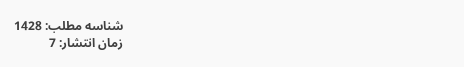شناسه مطلب: 1428
زمان انتشار: 7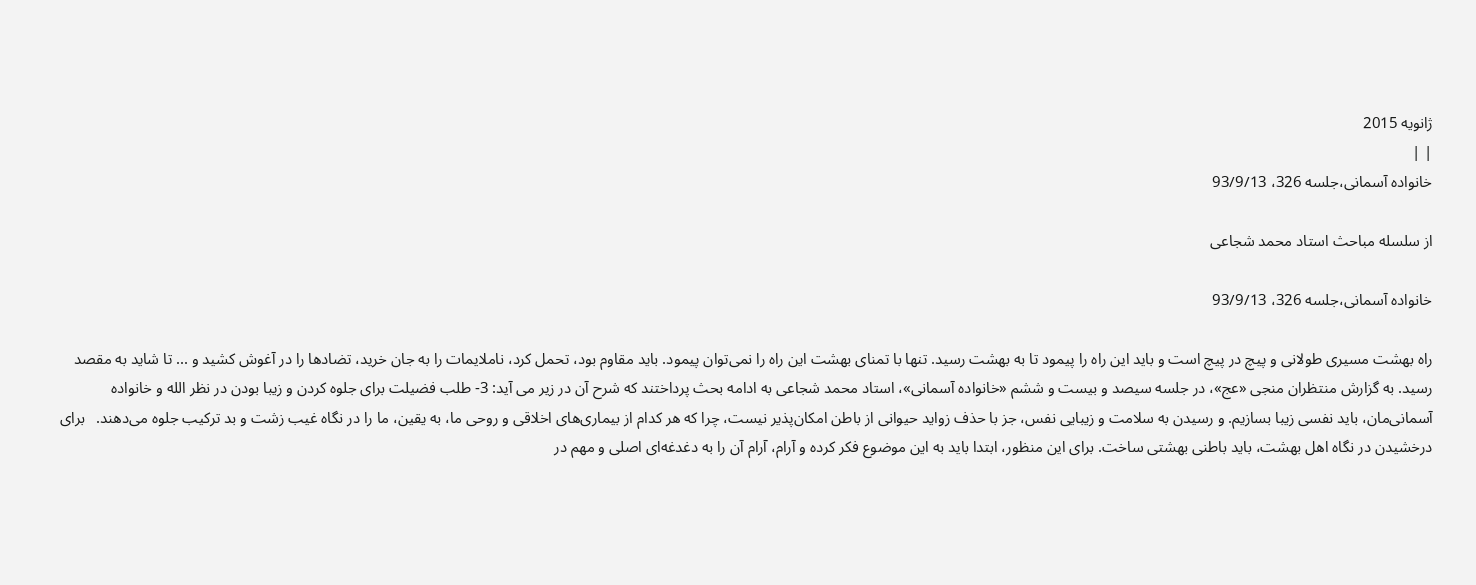ژانویه 2015
| |
خانواده آسمانی،جلسه 326، 93/9/13

از سلسله مباحث استاد محمد شجاعی

خانواده آسمانی،جلسه 326، 93/9/13

راه بهشت مسیری طولانی و پیچ در پیچ است و باید این راه را پیمود تا به بهشت رسید. تنها با تمنای بهشت این راه را نمی‌‌توان پیمود. باید مقاوم بود، تحمل کرد، ناملایمات را به جان خرید، تضادها را در آغوش کشید و ... تا شاید به مقصد رسید. به گزارش منتظران منجی «عج»، در جلسه سیصد و بیست و ششم «خانواده آسمانی»، استاد محمد شجاعی به ادامه بحث پرداختند که شرح آن در زیر می آید: 3- طلب فضیلت برای جلوه کردن و زیبا بودن در نظر الله و خانواده آسمانی‌مان، باید نفسی زیبا بسازیم. و رسیدن به سلامت و زیبایی نفس، جز با حذف زواید حیوانی از باطن امکان‌پذیر نیست، چرا که هر کدام از بیماری‌های اخلاقی و روحی ما، به یقین، ما را در نگاه غیب زشت و بد ترکیب جلوه می‌دهند.   برای درخشیدن در نگاه اهل‌ بهشت، باید باطنی بهشتی ساخت. برای این منظور، ابتدا باید به این موضوع فکر کرده و آرام، آرام آن را به دغدغه‌ای اصلی و مهم در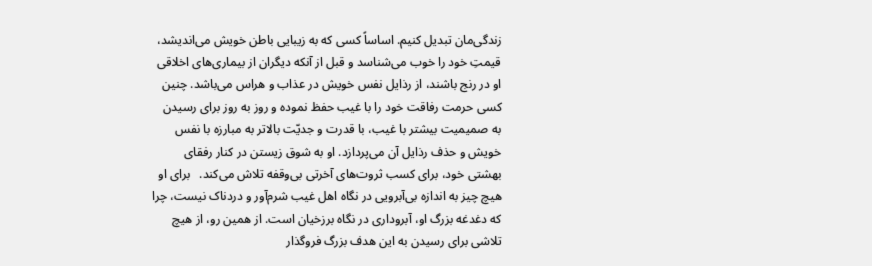زندگی‌مان تبدیل کنیم. اساساً کسی که به زیبایی باطن خویش می‌اندیشد، قیمتِ خود را خوب می‌شناسد و قبل از آنکه دیگران از بیماری‌های اخلاقی او در رنج باشند، از رذایل نفس خویش در عذاب و هراس می‌باشد. چنین کسی حرمت رفاقت خود را با غیب حفظ نموده و روز به روز برای رسیدن به صمیمیت بیشتر با غیب، با قدرت و جدیّت بالاتر به مبارزه با نفس خویش و حذف رذایل آن می‌پردازد. او به شوق زیستن در کنار رفقای بهشتی خود، برای کسب ثروت‌های آخرتی بی‌وقفه تلاش می‌کند.   برای او هیچ چیز به اندازه بی‌آبرویی در نگاه اهل‌ غیب شرم‌آور و دردناک نیست، چرا که دغدغه بزرگ او، آبروداری در نگاه برزخیان است. از همین رو، از هیچ تلاشی برای رسیدن به این هدف بزرگ فروگذار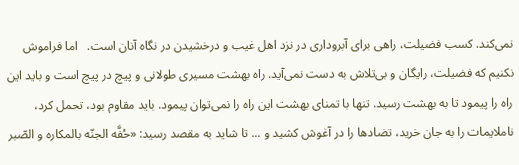نمی‌کند. کسب فضیلت، راهی برای آبروداری در نزد اهل غیب و درخشیدن در نگاه آنان است.   اما فراموش نکنیم که فضیلت، رایگان و بی‌تلاش به دست نمی‌آید. راه بهشت مسیری طولانی و پیچ در پیچ است و باید این راه را پیمود تا به بهشت رسید. تنها با تمنای بهشت این راه را نمی‌‌توان پیمود. باید مقاوم بود، تحمل کرد، ناملایمات را به جان خرید، تضادها را در آغوش کشید و ... تا شاید به مقصد رسید: «حُفَّه الجنّه بالمکاره و الصّبر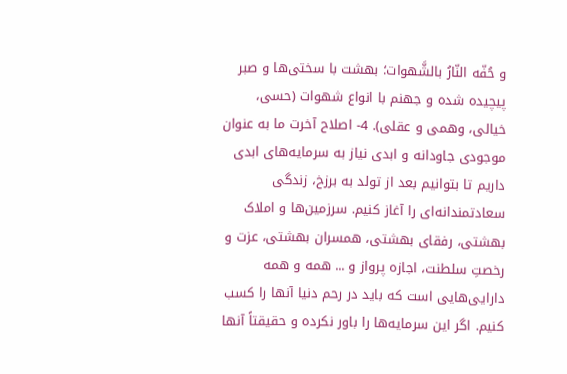و حُفّه النّارُ بالشَّهوات؛ بهشت با سختی‌ها و صبر پیچیده شده و جهنم با انواع شهوات (حسی، خیالی، وهمی و عقلی). 4- اصلاح آخرت ما به عنوان موجودی جاودانه و ابدی نیاز به سرمایه‌های ابدی داریم تا بتوانیم بعد از تولد به برزخ، زندگی سعادتمندانه‌ای را آغاز کنیم. سرزمین‌ها و املاک بهشتی، رفقای بهشتی، همسران بهشتی، عزت و رخصتِ سلطنت، اجازه پرواز و ... همه و همه دارایی‌هایی است که باید در رحم دنیا آنها را کسب کنیم. اگر این سرمایه‌ها را باور نکرده و حقیقتاً آنها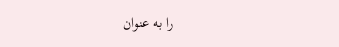را به عنوان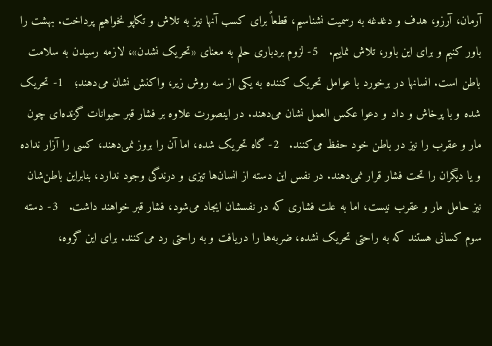آرمان، آرزو، هدف و دغدغه به رسمیت نشناسیم، قطعاً برای کسب آنها نیز به تلاش و تکاپو نخواهیم پرداخت. بهشت را باور کنیم و برای این باور، تلاش نماییم.   5- لزوم بردباری حلم به معنای «تحریک نشدن»، لازمه رسیدن به سلامت باطن است. انسانها در برخورد با عوامل تحریک کننده به یکی از سه روش زیر، واکنش نشان می‌دهند؛   1- تحریک شده و با پرخاش و داد و دعوا عکس العمل نشان می‌دهند. در اینصورت علاوه بر فشار قبر حیوانات گزنده‌ای چون مار و عقرب را نیز در باطن خود حفظ می‌کنند.   2- گاه تحریک شده، اما آن را بروز نمی‌دهند، کسی را آزار نداده و یا دیگران را تحت فشار قرار نمی‌دهند. در نفس این دسته از انسان‌ها تیزی و درندگی وجود ندارد، بنابراین باطن‌شان نیز حامل مار و عقرب نیست، اما به علت فشاری که در نفسشان ایجاد می‌شود، فشار قبر خواهند داشت.   3- دسته سوم کسانی هستند که به راحتی تحریک نشده، ضربه‌ها را دریافت و به راحتی رد می‌کنند. برای این گروه،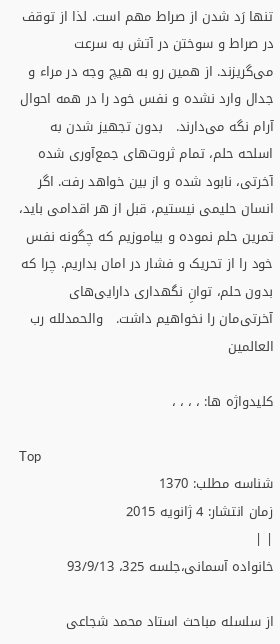تنها رَد شدن از صراط مهم است. لذا از توقف در صراط و سوختن در آتش به سرعت می‌گریزند. از همین رو به هیچ وجه در مراء و جدال وارد نشده و نفس خود را در همه احوال آرام نگه می‌دارند.   بدون تجهیز شدن به اسلحه حلم، تمام ثروت‌های جمع‌آوری شده آخرتی، نابود شده و از بین خواهد رفت. اگر انسان حلیمی نیستیم، قبل از هر اقدامی باید، تمرین حلم نموده و بیاموزیم که چگونه نفس خود را از تحریک و فشار در امان بداریم. چرا که بدون حلم، توانِ نگهداری دارایی‌های آخرتی‌مان را نخواهیم داشت.   والحمدلله رب العالمین

کلیدواژه ها: ، ، ، ،

Top
شناسه مطلب: 1370
زمان انتشار: 4 ژانویه 2015
| |
خانواده آسمانی،جلسه 325، 93/9/13

از سلسله مباحث استاد محمد شجاعی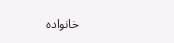خانواده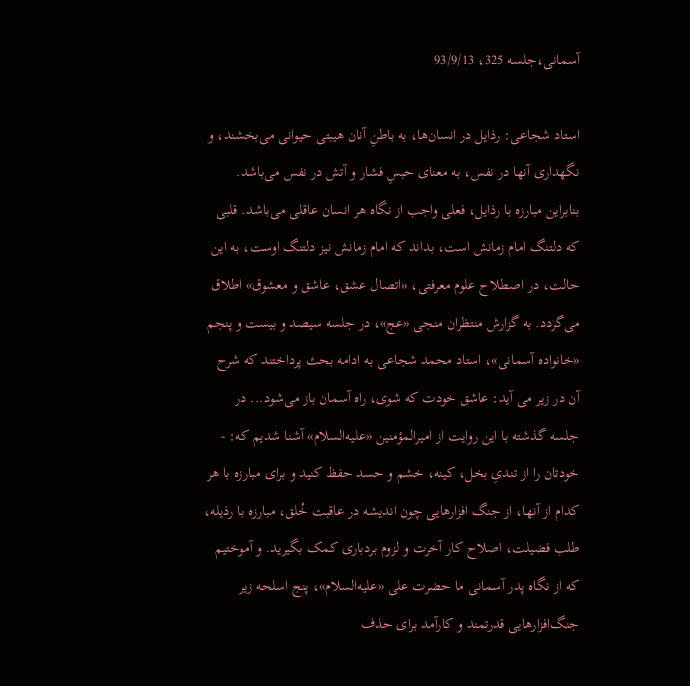آسمانی،جلسه 325، 93/9/13

استاد شجاعی: رذایل در انسان‌ها، به باطنِ آنان هیبتی حیوانی می‌بخشند، و نگهداری آنها در نفس، به معنای حبسِ فشار و آتش در نفس می‌باشد. بنابراین مبارزه با رذایل، فعلی واجب از نگاه هر انسان عاقلی می‌باشد. قلبی که دلتنگ امام زمانش است، بداند که امام زمانش نیز دلتنگ اوست، به این حالت، در اصطلاح علوم معرفتی، «اتصال عشق، عاشق و معشوق» اطلاق می‌گردد. به گزارش منتظران منجی «عج»، در جلسه سیصد و بیست و پنجم «خانواده آسمانی»، استاد محمد شجاعی به ادامه بحث پرداختند که شرح آن در زیر می آید: عاشق خودت که شوی، راه آسمان باز می‌شود... در جلسه گذشته با این روایت از امیرالمؤمنین «علیه‌السلام» آشنا شدیم که: - خودتان را از تندیِ بخل، کینه، خشم و حسد حفظ کنید و برای مبارزه با هر کدام از آنها، از جنگ افزارهایی چون اندیشه در عاقبت خُلق، مبارزه با رذیله، طلب فضیلت، اصلاح کار آخرت و لزوم بردباری کمک بگیرید. و آموختیم که از نگاه پدر آسمانی ما حضرت علی «علیه‌السلام»، پنج اسلحه زیر جنگ‌افزارهایی قدرتمند و کارآمد برای حذف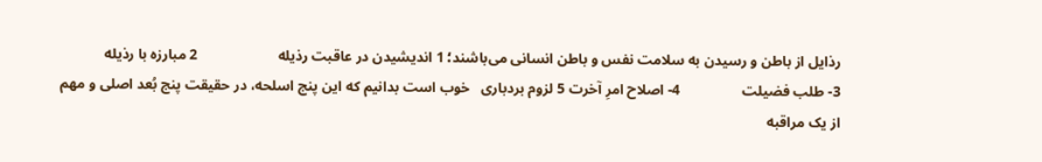رذایل از باطن و رسیدن به سلامت نفس و باطن انسانی می‌باشند؛ 1 اندیشیدن در عاقبت رذیله                      2 مبارزه با رذیله               3- طلب فضیلت                 4- اصلاح امرِ آخرت 5 لزوم بردباری   خوب است بدانیم که این پنج اسلحه‌، در حقیقت پنج بُعد اصلی و مهم از یک مراقبه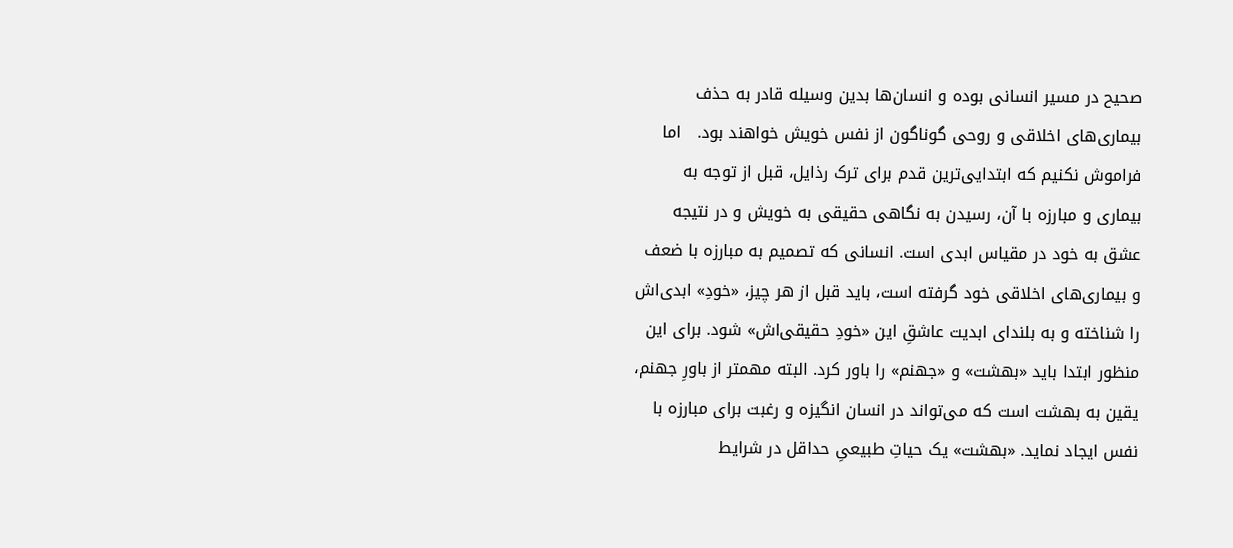صحیح در مسیر انسانی بوده و انسان‌ها بدین وسیله قادر به حذف بیماری‌های اخلاقی و روحی گوناگون از نفس خویش خواهند بود.   اما فراموش نکنیم که ابتدایی‌ترین قدم برای ترک رذایل، قبل از توجه به بیماری و مبارزه با آن، رسیدن به نگاهی حقیقی به خویش و در نتیجه عشق به خود در مقیاس ابدی است. انسانی که تصمیم به مبارزه با ضعف و بیماری‌های اخلاقی خود گرفته است، باید قبل از هر چیز، «خودِ» ابدی‌اش را شناخته و به بلندای ابدیت عاشقِ این «خودِ حقیقی‌اش» شود. برای این منظور ابتدا باید «بهشت» و «جهنم» را باور کرد. البته مهمتر از باورِ جهنم، یقین به بهشت است که می‌تواند در انسان انگیزه و رغبت برای مبارزه با نفس ایجاد نماید. «بهشت» یک حیاتِ طبیعیِ حداقل در شرایط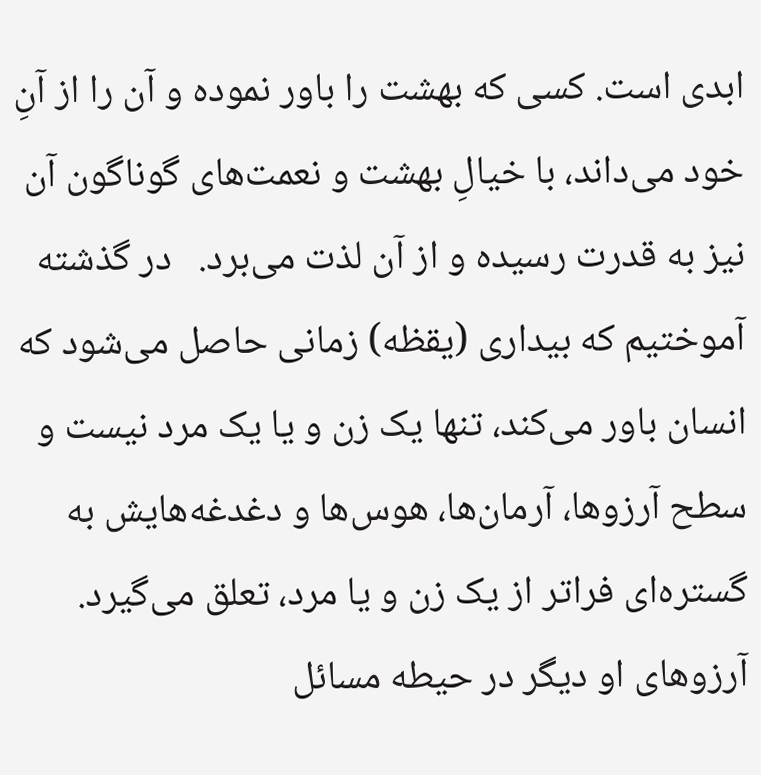ابدی است. کسی که بهشت را باور نموده و آن را از آنِ خود می‌داند، با خیالِ بهشت و نعمت‌های گوناگون آن نیز به قدرت رسیده و از آن لذت می‌برد.   در گذشته آموختیم که بیداری (یقظه) زمانی حاصل می‌شود که انسان باور می‌کند، تنها یک زن و یا یک مرد نیست و سطح آرزوها، آرمان‌ها، هوس‌ها و دغدغه‌هایش به گستره‌ای فراتر از یک زن و یا مرد، تعلق می‌گیرد. آرزوهای او دیگر در حیطه مسائل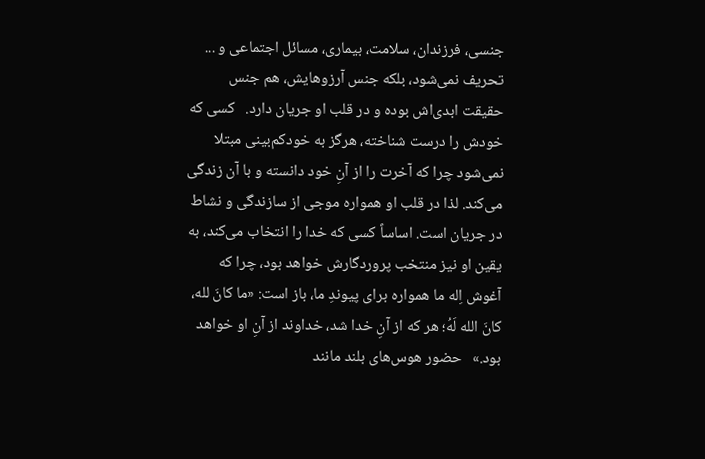جنسی، فرزندان، سلامت، بیماری، مسائل اجتماعی و ... تحریف نمی‌شود، بلکه جنس آرزوهایش، هم جنس حقیقت ابدی‌اش بوده و در قلب او جریان دارد.   کسی که خودش را درست شناخته، هرگز به خودکم‌بینی مبتلا نمی‌شود چرا که آخرت را از آنِ خود دانسته و با آن زندگی می‌کند. لذا در قلب او همواره موجی از سازندگی و نشاط در جریان است. اساساً کسی که خدا را انتخاب می‌کند، به یقین او نیز منتخب پروردگارش خواهد بود، چرا که آغوش اِله ما همواره برای پیوندِ ما، باز است: «ما کانَ لله، کانَ الله لَهُ؛ هر که از آنِ خدا شد، خداوند از آنِ او خواهد بود.»   حضور هوس‌های بلند مانند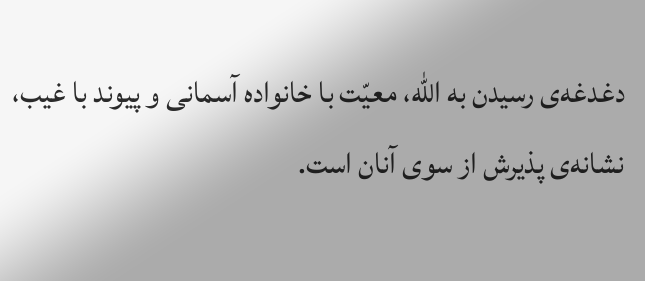دغدغه‌ی رسیدن به الله، معیّت با خانواده آسمانی و پیوند با غیب، نشانه‌ی پذیرش از سوی آنان است.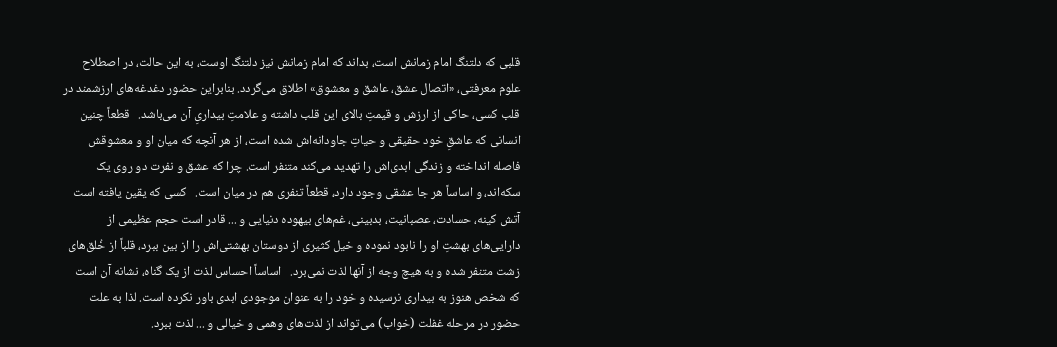قلبی که دلتنگ امام زمانش است، بداند که امام زمانش نیز دلتنگ اوست، به این حالت، در اصطلاح علوم معرفتی، «اتصال عشق، عاشق و معشوق» اطلاق می‌گردد. بنابراین حضور دغدغه‌های ارزشمند در قلب کسی، حاکی از ارزش و قیمتِ بالای این قلب داشته و علامتِ بیداریِ آن می‌باشد.   قطعاً چنین انسانی که عاشقِ خود حقیقی و حیاتِ جاودانه‌اش شده است، از هر آنچه که میان او و معشوقش فاصله انداخته و زندگی ابدی‌اش را تهدید می‌کند متنفر است. چرا که عشق و نفرت دو روی یک سکه‌اند، و اساساً هر جا عشقی وجود دارد، قطعاً تنفری هم در میان است.   کسی که یقین یافته است آتش کینه، حسادت، عصبانیت، بدبینی، غم‌های بیهوده دنیایی و ... قادر است حجم عظیمی از دارایی‌های بهشتِ او را نابود نموده و خیل کثیری از دوستان بهشتی‌اش را از بین ببرد، قلباً از خُلق‌های زشت متنفر شده و به هیچ وجه از آنها لذت نمی‌برد.   اساساً احساس لذت از یک گناه، نشانه آن است که شخص هنوز به بیداری نرسیده و خود را به عنوان موجودی ابدی باور نکرده است. لذا به علت حضور در مرحله غفلت (خواب) می‌تواند از لذت‌های وهمی و خیالی و ... لذت ببرد.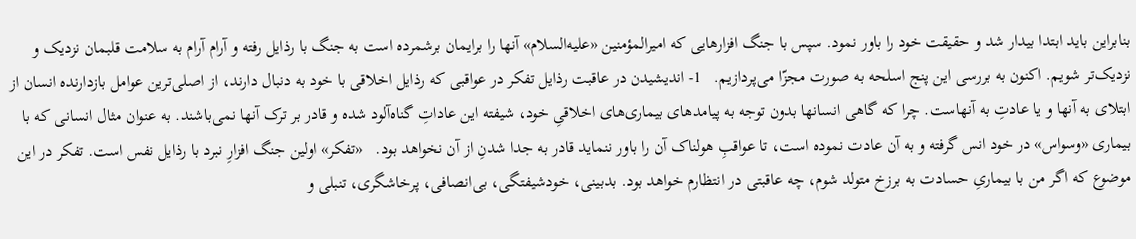بنابراین باید ابتدا بیدار شد و حقیقت خود را باور نمود. سپس با جنگ افزارهایی که امیرالمؤمنین «علیه‌السلام» آنها را برایمان برشمرده است به جنگ با رذایل رفته و آرام آرام به سلامت قلبمان نزدیک و نزدیک‌تر شویم. اکنون به بررسی این پنج اسلحه به صورت مجزّا می‌پردازیم.   1- اندیشیدن در عاقبت رذایل تفکر در عواقبی که رذایل اخلاقی با خود به دنبال دارند، از اصلی‌ترین عوامل بازدارنده انسان از ابتلای به آنها و یا عادتِ به آنهاست. چرا که گاهی انسانها بدون توجه به پیامدهای بیماری‌های اخلاقیِ خود، شیفته این عاداتِ گناه‌آلود شده و قادر بر ترک آنها نمی‌باشند. به عنوان مثال انسانی که با بیماری «وسواس» در خود انس گرفته و به آن عادت نموده است، تا عواقبِ هولناک آن را باور ننماید قادر به جدا شدنِ از آن نخواهد بود.   «تفکر» اولین جنگ افزارِ نبرد با رذایل نفس است. تفکر در این موضوع که اگر من با بیماریِ حسادت به برزخ متولد شوم، چه عاقبتی در انتظارم خواهد بود. بدبینی، خودشیفتگی، بی‌انصافی، پرخاشگری، تنبلی و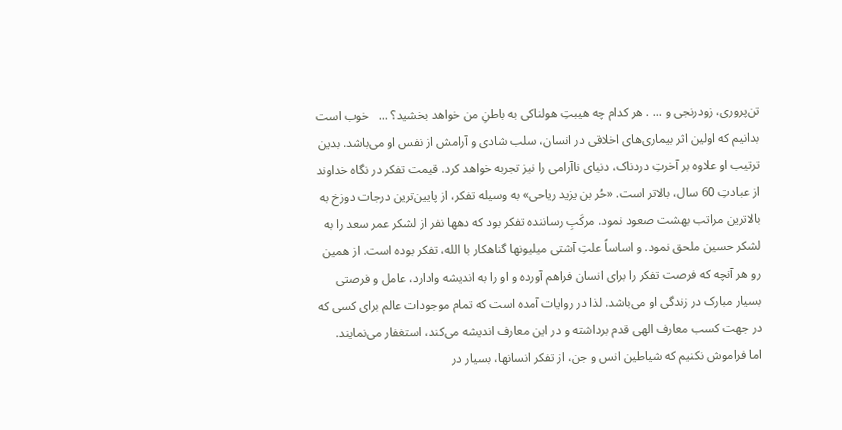تن‌پروری، زودرنجی و ... . هر کدام چه هیبتِ هولناکی به باطنِ من خواهد بخشید؟ ...   خوب است بدانیم که اولین اثر بیماری‌های اخلاقی در انسان، سلب شادی و آرامش از نفس او می‌باشد. بدین ترتیب او علاوه بر آخرتِ دردناک، دنیای ناآرامی را نیز تجربه خواهد کرد. قیمت تفکر در نگاه خداوند از عبادتِ 60 سال، بالاتر است. «حُر بن یزید ریاحی» به وسیله تفکر، از پایین‌ترین درجات دوزخ به بالاترین مراتب بهشت صعود نمود. مرکَبِ رساننده تفکر بود که دهها نفر از لشکر عمر سعد را به لشکر حسین ملحق نمود. و اساساً علتِ آشتی میلیونها گناهکار با الله، تفکر بوده است. از همین رو هر آنچه که فرصت تفکر را برای انسان فراهم آورده و او را به اندیشه وادارد، عامل و فرصتی بسیار مبارک در زندگی او می‌باشد. لذا در روایات آمده است که تمام موجودات عالم برای کسی که در جهت کسب معارف الهی قدم برداشته و در این معارف اندیشه می‌کند، استغفار می‌نمایند.   اما فراموش نکنیم که شیاطین انس و جن، از تفکر انسانها، بسیار در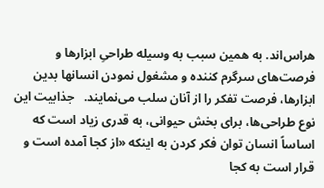هراس‌اند. به همین سبب به وسیله طراحیِ ابزارها و فرصت‌های سرگرم کننده و مشغول نمودن انسانها بدین ابزارها، فرصت تفکر را از آنان سلب می‌نمایند.   جذابیت این نوع طراحی‌ها، برای بخش حیوانی، به قدری زیاد است که اساساً انسان توان فکر کردن به اینکه «از کجا آمده است و قرار است به کجا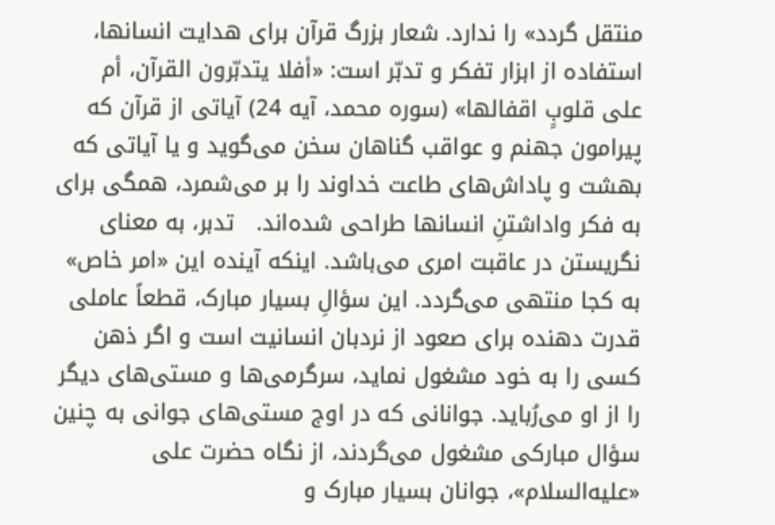منتقل گردد» را ندارد. شعار بزرگ قرآن برای هدایت انسانها، استفاده از ابزار تفکر و تدبّر است: «أفلا یتدبّرون القرآن، أم علی قلوبٍ اقفالها» (سوره محمد، آیه 24) آیاتی از قرآن که پیرامون جهنم و عواقب گناهان سخن می‌گوید و یا آیاتی که بهشت و پاداش‌های طاعت خداوند را بر می‌شمرد، همگی برای به فکر واداشتنِ انسانها طراحی شده‌اند.   تدبر، به معنای نگریستن در عاقبت امری می‌باشد. اینکه آینده این «امر خاص» به کجا منتهی می‌گردد. این سؤالِ بسیار مبارک، قطعاً عاملی قدرت دهنده برای صعود از نردبان انسانیت است و اگر ذهن کسی را به خود مشغول نماید، سرگرمی‌ها و مستی‌های دیگر را از او می‌رُباید. جوانانی که در اوج مستی‌های جوانی به چنین سؤال مبارکی مشغول می‌گردند، از نگاه حضرت علی «علیه‌السلام»، جوانان بسیار مبارک و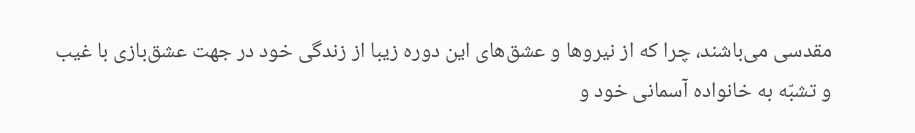مقدسی می‌باشند، چرا که از نیروها و عشق‌های این دوره زیبا از زندگی خود در جهت عشق‌بازی با غیب و تشبّه به خانواده آسمانی خود و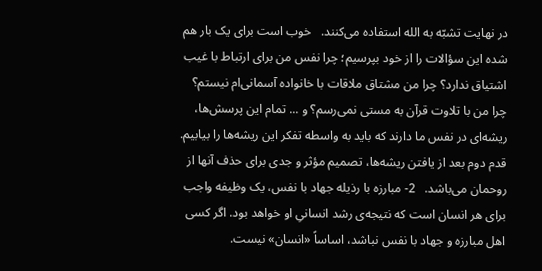در نهایت تشبّه به الله استفاده می‌کنند.   خوب است برای یک بار هم شده این سؤالات را از خود بپرسیم؛ چرا نفس من برای ارتباط با غیب اشتیاق ندارد؟ چرا من مشتاق ملاقات با خانواده آسمانی‌ام نیستم؟ چرا من با تلاوت قرآن به مستی نمی‌رسم؟ و ... تمام این پرسش‌‌ها، ریشه‌ای در نفس ما دارند که باید به واسطه تفکر این ریشه‌ها را بیابیم. قدم دوم بعد از یافتن ریشه‌ها، تصمیم مؤثر و جدی برای حذف آنها از روحمان می‌باشد.   2- مبارزه با رذیله جهاد با نفس، یک وظیفه واجب برای هر انسان است که نتیجه‌ی رشد انسانیِ او خواهد بود. اگر کسی اهل مبارزه و جهاد با نفس نباشد، اساساً «انسان» نیست.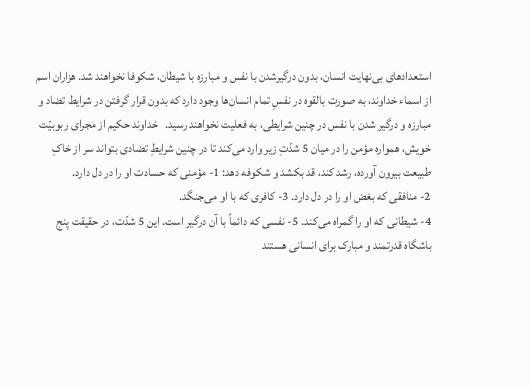استعدادهای بی‌نهایت انسان، بدون درگیرشدن با نفس و مبارزه با شیطان، شکوفا نخواهند شد. هزاران اسم از اسماء خداوند، به صورت بالقوه در نفسِ تمام انسان‌ها وجود دارد که بدون قرار گرفتن در شرایط تضاد و مبارزه و درگیر شدن با نفس در چنین شرایطی، به فعلیت نخواهند رسید.   خداوند حکیم از مجرای ربوبیّت خویش، همواره مؤمن را در میان 5 شدّتِ زیر وارد می‌کند تا در چنین شرایطِ تضادی بتواند سر از خاکِ طبیعت بیرون آورده، رشد کند، قد بکشد و شکوفه دهد: 1- مؤمنی که حسادت او را در دل دارد.                                    2- منافقی که بغض او را در دل دارد. 3- کافری که با او می‌جنگد.                                                            4- شیطانی که او را گمراه می‌کند. 5- نفسی که دائماً با آن درگیر است. این 5 شدّت، در حقیقت پنج باشگاه قدرتمند و مبارک برای انسانی هستند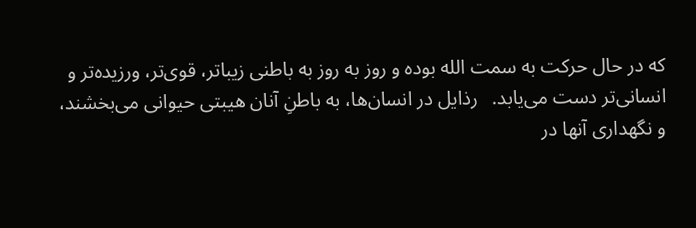که در حال حرکت به سمت الله بوده و روز به روز به باطنی زیباتر، قوی‌تر، ورزیده‌تر و انسانی‌تر دست می‌یابد.   رذایل در انسان‌ها، به باطنِ آنان هیبتی حیوانی می‌بخشند، و نگهداری آنها در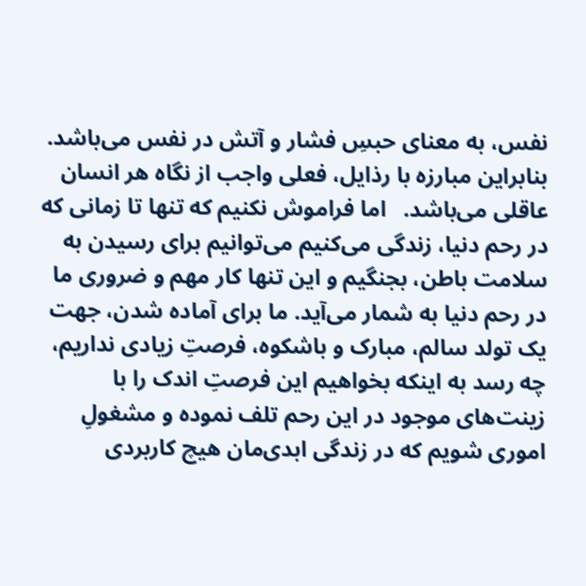نفس، به معنای حبسِ فشار و آتش در نفس می‌باشد. بنابراین مبارزه با رذایل، فعلی واجب از نگاه هر انسان عاقلی می‌باشد.   اما فراموش نکنیم که تنها تا زمانی که در رحم دنیا، زندگی می‌کنیم می‌توانیم برای رسیدن به سلامت باطن، بجنگیم و این تنها کار مهم و ضروری ما در رحم دنیا به شمار می‌آید. ما برای آماده شدن، جهت یک تولد سالم، مبارک و باشکوه، فرصتِ زیادی نداریم، چه رسد به اینکه بخواهیم این فرصتِ اندک را با زینت‌های موجود در این رحم تلف نموده و مشغولِ اموری شویم که در زندگی ابدی‌مان هیچ کاربردی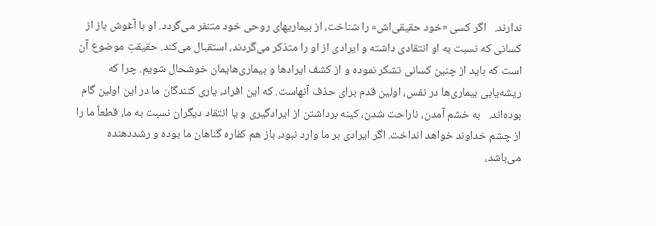ندارند.   اگر کسی «خود حقیقی‌اش» را شناخت، از بیماریهای روحی خود متنفر می‌گردد. او با آغوش باز از کسانی که نسبت به او انتقادی داشته و ایرادی از او را متذکر می‌گردند، استقبال می‌کند. حقیقتِ موضوع آن است که باید از چنین کسانی تشکر نموده و از کشف ایرادها و بیماری‌هایمان خوشحال شویم. چرا که ریشه‌یابی بیماری‌ها در نفس، اولین قدم برای حذف آنهاست. که این افراد، یاری کنندگان ما در این اولین گام بوده‌اند.   به خشم آمدن، ناراحت شدن، کینه برداشتن از ایرادگیری و یا انتقاد دیگران نسبت به ما، قطعاً ما را از چشم خداوند خواهد انداخت. اگر ایرادی بر ما وارد نبود، باز هم کفاره گناهان ما بوده و رشددهنده می‌باشد،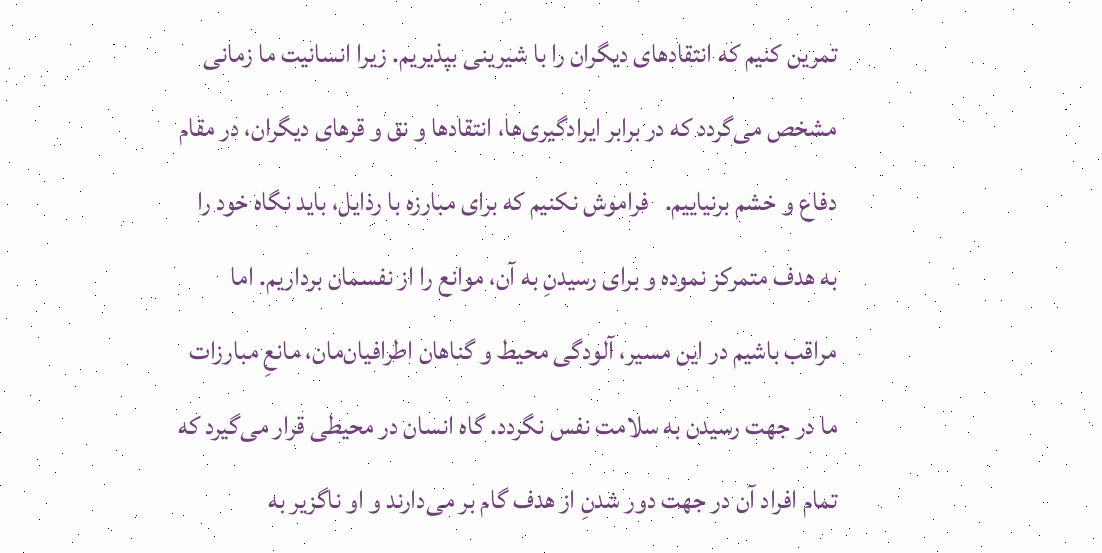تمرین کنیم که انتقادهای دیگران را با شیرینی بپذیریم. زیرا انسانیت ما زمانی مشخص می‌گردد که در برابر ایرادگیری‌ها، انتقادها و نق و قرهای دیگران، در مقام دفاع و خشم برنیاییم.   فراموش نکنیم که برای مبارزه با رذایل، باید نگاه خود را به هدف متمرکز نموده و برای رسیدنِ به آن، موانع را از نفسمان برداریم. اما مراقب باشیم در این مسیر، آلودگی محیط و گناهان اطرافیان‌مان، مانعِ مبارزات ما در جهت رسیدن به سلامت نفس نگردد. گاه انسان در محیطی قرار می‌گیرد که تمام افراد آن در جهت دور شدنِ از هدف گام بر می‌دارند و او ناگزیر به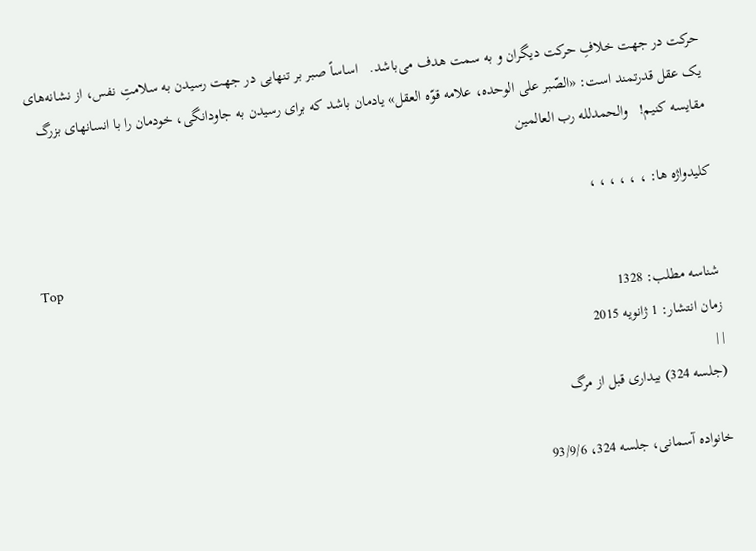حرکت در جهت خلافِ حرکت دیگران و به سمت هدف می‌باشد.   اساساً صبر بر تنهایی در جهت رسیدن به سلامتِ نفس، از نشانه‌های یک عقل قدرتمند است: «الصّبر علی الوحده، علامه قوّه العقل» یادمان باشد که برای رسیدن به جاودانگی، خودمان را با انسانهای بزرگ مقایسه کنیم!   والحمدلله رب العالمین

کلیدواژه ها: ، ، ، ، ، ،

Top
شناسه مطلب: 1328
زمان انتشار: 1 ژانویه 2015
| |
(جلسه 324) بیداری قبل از مرگ

خانواده آسمانی، جلسه 324، 93/9/6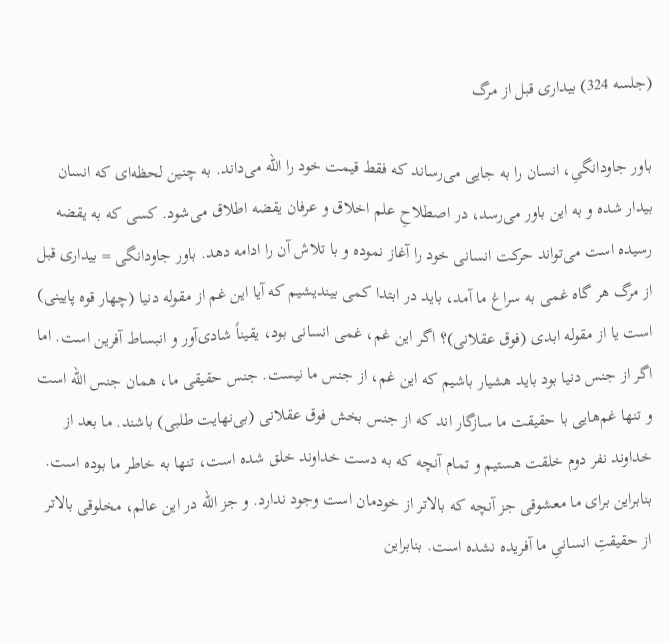(جلسه 324) بیداری قبل از مرگ

باور جاودانگیِ، انسان را به جایی می‌رساند که فقط قیمت خود را الله می‌داند. به چنین لحظه‌ای که انسان بیدار شده و به این باور می‌رسد، در اصطلاحِ علم اخلاق و عرفان یقضه اطلاق می‌شود. کسی که به یقضه رسیده است می‌تواند حرکت انسانی خود را آغاز نموده و با تلاش آن را ادامه دهد. باور جاودانگی = بیداری قبل از مرگ هر گاه غمی به سراغ ما آمد، باید در ابتدا کمی بیندیشیم که آیا این غم از مقوله دنیا (چهار قوه پایینی) است یا از مقوله ابدی (فوق عقلانی)؟ اگر این غم، غمی انسانی بود، یقیناً شادی‌آور و انبساط آفرین است. اما اگر از جنس دنیا بود باید هشیار باشیم که این غم، از جنس ما نیست. جنس حقیقی ما، همان جنس الله است و تنها غم‌هایی با حقیقت ما سازگار اند که از جنس بخش فوق عقلانی (بی‌نهایت طلبی) باشند. ما بعد از خداوند نفر دوم خلقت هستیم و تمام آنچه که به دست خداوند خلق شده است، تنها به خاطر ما بوده است. بنابراین برای ما معشوقی جز آنچه که بالاتر از خودمان است وجود ندارد. و جز الله در این عالم، مخلوقی بالاتر از حقیقتِ انسانیِ ما آفریده نشده است. بنابراین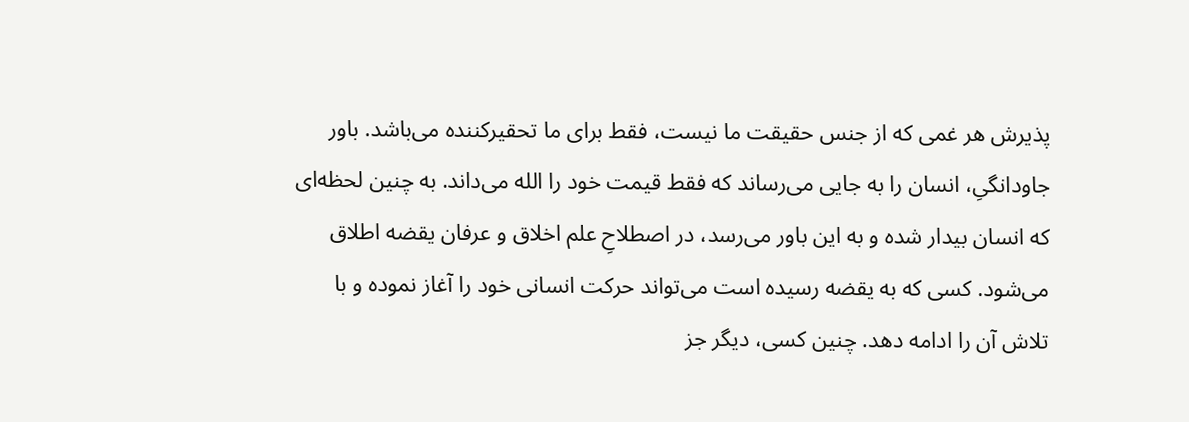پذیرش هر غمی که از جنس حقیقت ما نیست، فقط برای ما تحقیرکننده می‌باشد. باور جاودانگیِ، انسان را به جایی می‌رساند که فقط قیمت خود را الله می‌داند. به چنین لحظه‌ای که انسان بیدار شده و به این باور می‌رسد، در اصطلاحِ علم اخلاق و عرفان یقضه اطلاق می‌شود. کسی که به یقضه رسیده است می‌تواند حرکت انسانی خود را آغاز نموده و با تلاش آن را ادامه دهد. چنین کسی، دیگر جز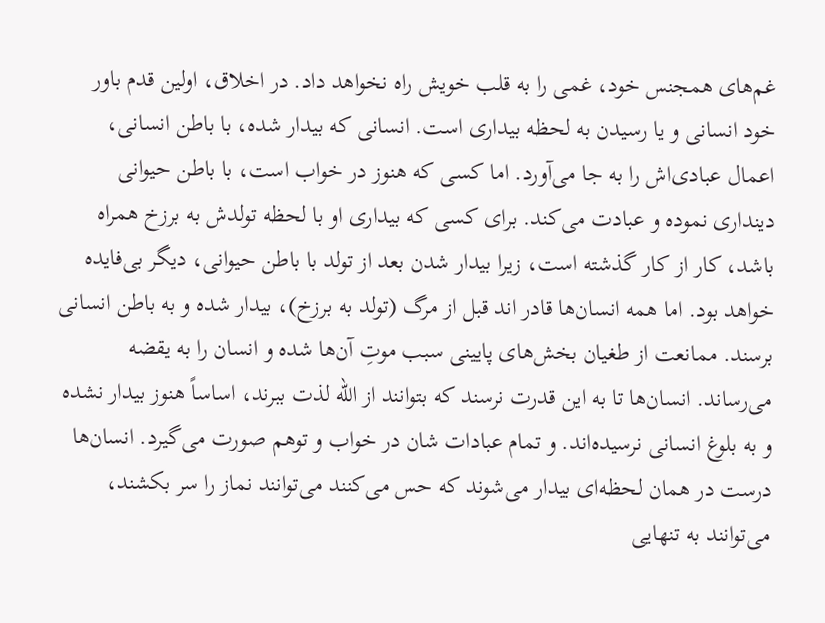غم‌های همجنس خود، غمی را به قلب خویش راه نخواهد داد. در اخلاق، اولین قدم باور خود انسانی و یا رسیدن به لحظه بیداری است. انسانی که بیدار شده، با باطن انسانی، اعمال عبادی‌اش را به جا می‌آورد. اما کسی که هنوز در خواب است، با باطن حیوانی دینداری نموده و عبادت می‌کند. برای کسی که بیداری او با لحظه تولدش به برزخ همراه باشد، کار از کار گذشته است، زیرا بیدار شدن بعد از تولد با باطن حیوانی، دیگر بی‌فایده خواهد بود. اما همه انسان‌ها قادر اند قبل از مرگ (تولد به برزخ)، بیدار شده و به باطن انسانی برسند. ممانعت از طغیان بخش‌های پایینی سبب موتِ آن‌ها شده و انسان را به یقضه می‌رساند. انسان‌ها تا به این قدرت نرسند که بتوانند از الله لذت ببرند، اساساً هنوز بیدار نشده و به بلوغ انسانی نرسیده‌اند. و تمام عبادات شان در خواب و توهم صورت می‌گیرد. انسان‌ها درست در همان لحظه‌ای بیدار می‌شوند که حس می‌کنند می‌توانند نماز را سر بکشند، می‌توانند به تنهایی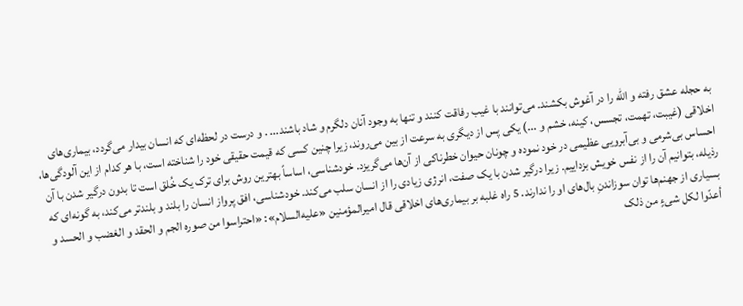به حجله عشق رفته و الله را در آغوش بکشند. می‌توانند با غیب رفاقت کنند و تنها به وجود آنان دلگرم و شاد باشند... . و درست در لحظه‌ای که انسان بیدار می‌گردد، بیماری‌های اخلاقی (غیبت، تهمت، تجسس، کینه، خشم و ...) یکی پس از دیگری به سرعت از بین می‌روند، زیرا چنین کسی که قیمت حقیقی خود را شناخته است، با هر کدام از این آلودگی‌ها، احساس بی‌شرمی و بی‌آبرویی عظیمی در خود نموده و چونان حیوان خطرناکی از آن‌ها می‌گریزد. خودشناسی، اساساً بهترین روش برای ترک یک خُلق است تا بدون درگیر شدن با آن رذیله، بتوانیم آن را از نفس خویش بزداییم. زیرا درگیر شدن با یک صفت، انرژی زیادی را از انسان سلب می‌کند. خودشناسی، افق پرواز انسان را بلند و بلندتر می‌کند، به گونه‌ای که بسیاری از جهنم‌ها توان سوزاندنِ بال‌های او را ندارند. 5 راه غلبه بر بیماری‌های اخلاقی قال امیرالمؤمنین «علیه‌السلام»: «احتراسوا من صوره الجم و الحقد و الغضب و الحسد و أعدّوا لکل شیءٍ من ذلک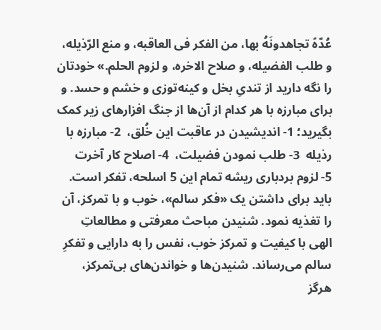عُدّهً تجاهدونَهُ بها، من الفکر فی العاقبه، و منع الرّذیله، و طلب الفضیله، و صلاح الاخره، و لزوم الحلم.» خودتان را نگه دارید از تندیِ بخل و کینه‌توزی و خشم و حسد. و برای مبارزه با هر کدام از آن‌ها از جنگ افزارهای زیر کمک بگیرید؛ 1- اندیشیدن در عاقبت این خُلق،  2- مبارزه با رذیله  3- طلب نمودن فضیلت،  4- اصلاح کار آخرت   5- لزوم بردباری ریشه تمام این 5 اسلحه، تفکر است. باید برای داشتن یک «فکر سالم»، خوب و با تمرکز، آن را تغذیه نمود. شنیدن مباحث معرفتی و مطالعاتِ الهی با کیفیت و تمرکز خوب، نفس را به دارایی و تفکرِ سالم می‌رساند. شنیدن‌ها و خواندن‌های بی‌تمرکز، هرگز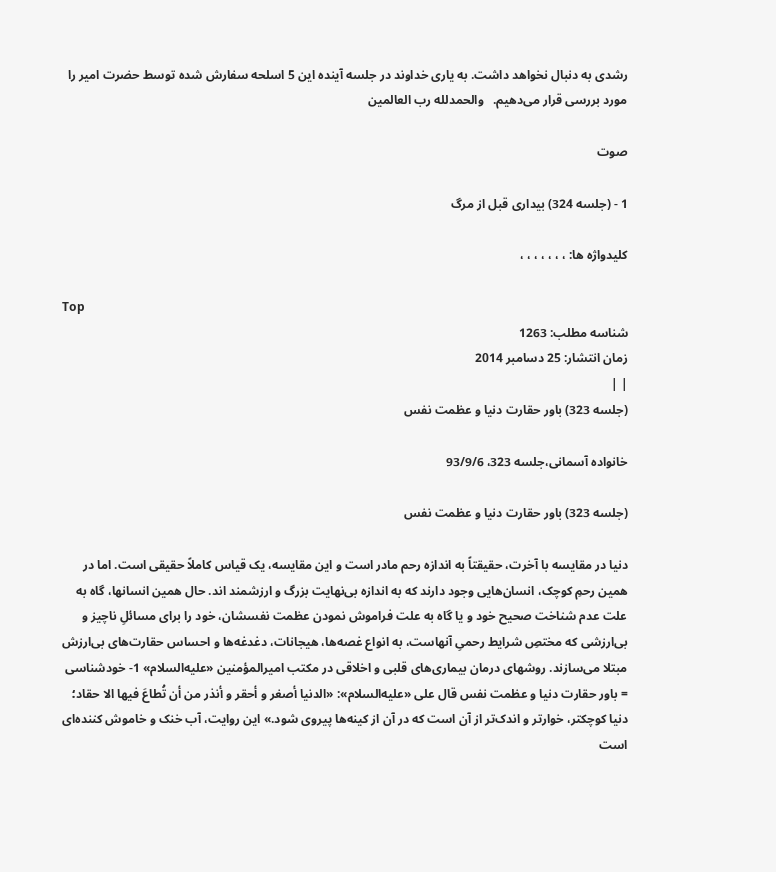رشدی به دنبال نخواهد داشت. به یاری خداوند در جلسه آینده این 5 اسلحه سفارش شده توسط حضرت امیر را مورد بررسی قرار می‌دهیم.   والحمدلله رب العالمین

صوت

1 - (جلسه 324) بیداری قبل از مرگ

کلیدواژه ها: ، ، ، ، ، ، ،

Top
شناسه مطلب: 1263
زمان انتشار: 25 دسامبر 2014
| |
(جلسه 323) باور حقارت دنیا و عظمت نفس

خانواده آسمانی،جلسه 323، 93/9/6

(جلسه 323) باور حقارت دنیا و عظمت نفس

دنیا در مقایسه با آخرت، حقیقتاً به اندازه رحم مادر است و این مقایسه، یک قیاس کاملاً حقیقی است. اما در همین رحمِ کوچک، انسان‌هایی وجود دارند که به اندازه بی‌نهایت بزرگ و ارزشمند اند. حال همین انسانها، گاه به علت عدم شناخت صحیح خود و یا گاه به علت فراموش نمودن عظمت نفسشان، خود را برای مسائلِ ناچیز و بی‌ارزشی که مختصِ شرایط رحمیِ آنهاست، به انواع غصه‌ها، هیجانات، دغدغه‌ها و احساس حقارت‌های بی‌ارزش مبتلا می‌سازند. روشهای درمان بیماری‌های قلبی و اخلاقی در مکتب امیرالمؤمنین «علیه‌السلام» 1- خودشناسی = باور حقارت دنیا و عظمت نفس قال علی «علیه‌السلام»: «الدنیا أصغر و أحقر و أنذر من أن تُطاعَ فیها الا حقاد؛ دنیا کوچکتر، خوارتر و اندک‌تر از آن است که در آن از کینه‌ها پیروی شود.» این روایت، آب خنک و خاموش کننده‌ای است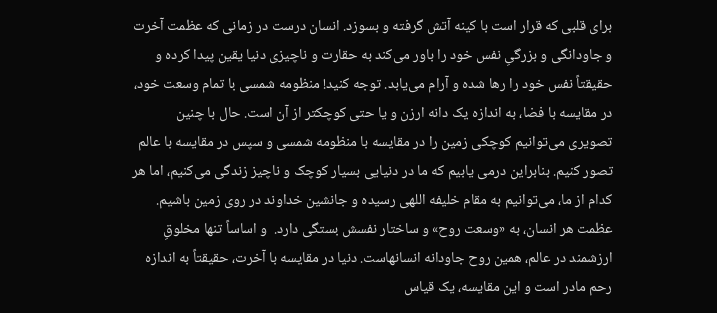برای قلبی که قرار است با کینه آتش گرفته و بسوزد. انسان درست در زمانی که عظمت آخرت و جاودانگی و بزرگیِ نفس خود را باور می‌کند به حقارت و ناچیزی دنیا یقین پیدا کرده و حقیقتاً نفس خود را رها شده و آرام می‌یابد. توجه کنید! منظومه شمسی با تمام وسعت خود، در مقایسه با فضا، به اندازه یک دانه ارزن و یا حتی کوچکتر از آن است. حال با چنین تصویری می‌توانیم کوچکی زمین را در مقایسه با منظومه شمسی و سپس در مقایسه با عالم تصور کنیم. بنابراین درمی یابیم که ما در دنیایی بسیار کوچک و ناچیز زندگی می‌کنیم، اما هر کدام از ما، می‌توانیم به مقام خلیفه اللهی رسیده و جانشین خداوند در روی زمین باشیم. عظمت هر انسان، به «وسعت روح» و ساختار نفسش بستگی دارد.  و اساساً تنها مخلوقِ ارزشمند در عالم، همین روح جاودانه انسانهاست. دنیا در مقایسه با آخرت، حقیقتاً به اندازه رحم مادر است و این مقایسه، یک قیاس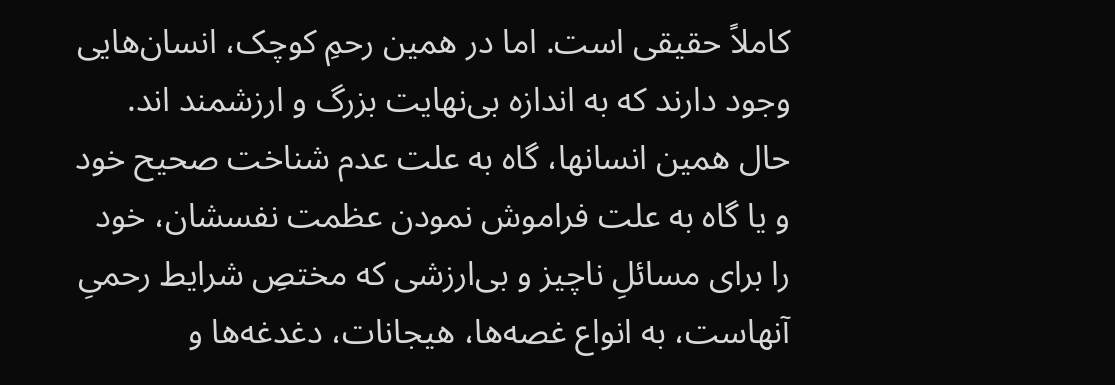کاملاً حقیقی است. اما در همین رحمِ کوچک، انسان‌هایی وجود دارند که به اندازه بی‌نهایت بزرگ و ارزشمند اند. حال همین انسانها، گاه به علت عدم شناخت صحیح خود و یا گاه به علت فراموش نمودن عظمت نفسشان، خود را برای مسائلِ ناچیز و بی‌ارزشی که مختصِ شرایط رحمیِ آنهاست، به انواع غصه‌ها، هیجانات، دغدغه‌ها و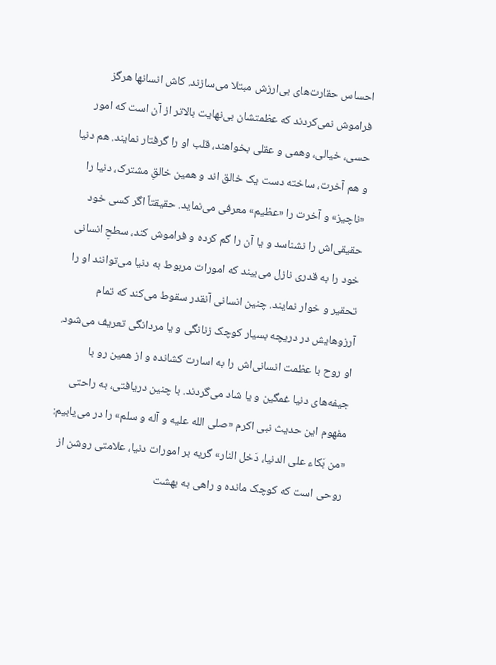احساس حقارت‌های بی‌ارزش مبتلا می‌سازند. کاش انسانها هرگز فراموش نمی‌کردند که عظمتشان بی‌نهایت بالاتر از آن است که امور حسی، خیالی، وهمی و عقلی بخواهند، قلب او را گرفتار نمایند. هم دنیا و هم آخرت، ساخته دست یک خالق اند و همین خالقِ مشترک، دنیا را «ناچیز» و آخرت را «عظیم» معرفی می‌نماید. حقیقتاً اگر کسی خود حقیقی‌اش را نشناسد و یا آن را گم کرده و فراموش کند، سطحِ انسانی خود را به قدری نازل می‌بیند که امورات مربوط به دنیا می‌توانند او را تحقیر و خوار نمایند. چنین انسانی آنقدر سقوط می‌کند که تمام آرزوهایش در دریچه بسیار کوچک زنانگی و یا مردانگی تعریف می‌شود. او روح با عظمت انسانی‌اش را به اسارت کشانده و از همین رو با جیفه‌های دنیا غمگین و یا شاد می‌گردند. با چنین دریافتی، به راحتی مفهوم این حدیث نبی اکرم «صلی الله علیه و آله و سلم» را در می‌یابیم: «من بَکاء علی الدنیا، دَخل النار» گریه بر امورات دنیا، علامتی روشن از روحی است که کوچک مانده و راهی به بهشت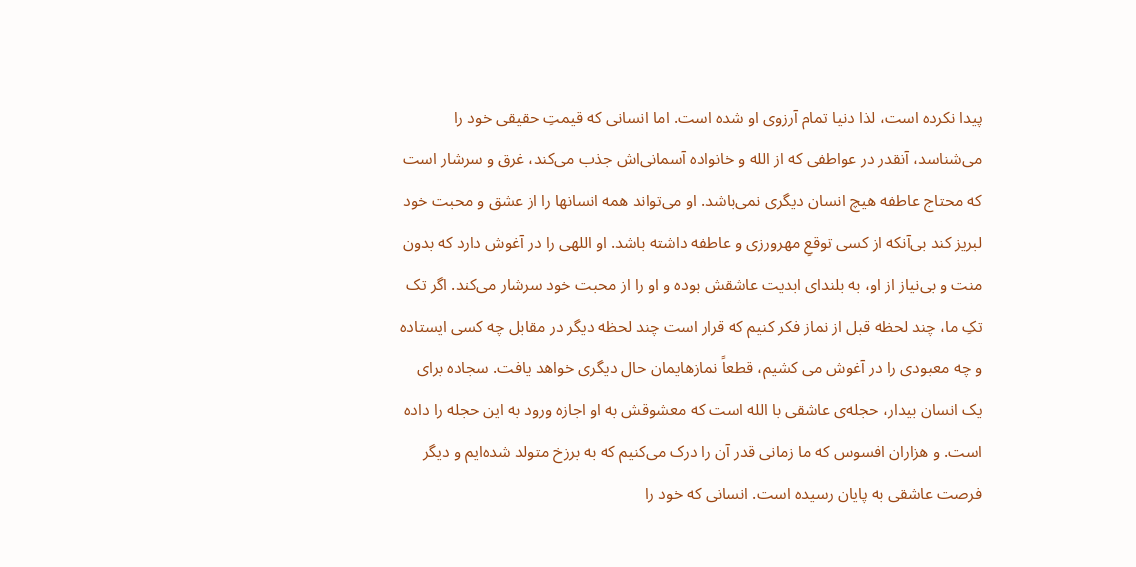پیدا نکرده است، لذا دنیا تمام آرزوی او شده است. اما انسانی که قیمتِ حقیقی خود را می‌شناسد، آنقدر در عواطفی که از الله و خانواده آسمانی‌اش جذب می‌کند، غرق و سرشار است که محتاج عاطفه هیچ انسان دیگری نمی‌باشد. او می‌تواند همه انسانها را از عشق و محبت خود لبریز کند بی‌آنکه از کسی توقعِ مهرورزی و عاطفه داشته باشد. او اللهی را در آغوش دارد که بدون منت و بی‌نیاز از او، به بلندای ابدیت عاشقش بوده و او را از محبت خود سرشار می‌کند. اگر تک تکِ ما، چند لحظه قبل از نماز فکر کنیم که قرار است چند لحظه دیگر در مقابل چه کسی ایستاده و چه معبودی را در آغوش می کشیم، قطعاً نمازهایمان حال دیگری خواهد یافت. سجاده برای یک انسان بیدار، حجله‌ی عاشقی با الله است که معشوقش به او اجازه ورود به این حجله را داده است. و هزاران افسوس که ما زمانی قدر آن را درک می‌کنیم که به برزخ متولد شده‌ایم و دیگر فرصت عاشقی به پایان رسیده است. انسانی که خود را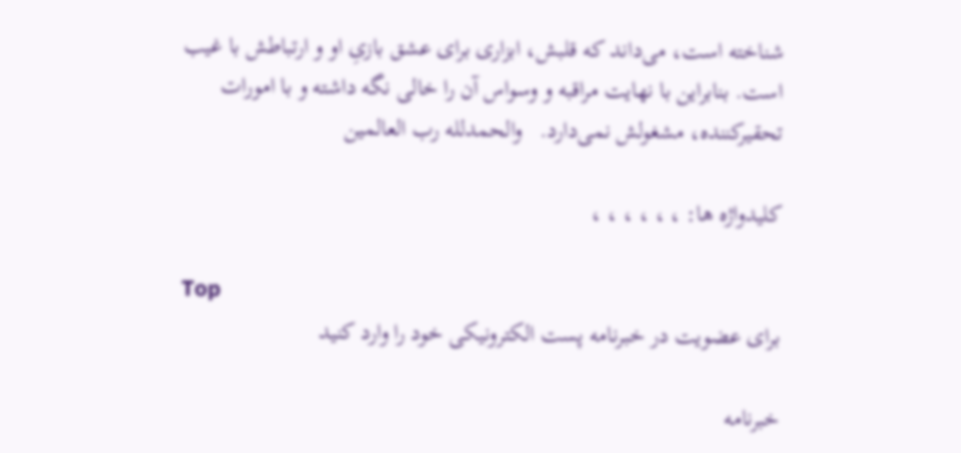شناخته است، می‌داند که قلبش، ابزاری برای عشق بازیِ او و ارتباطش با غیب است. بنابراین با نهایت مراقبه و وسواس آن را خالی نگه داشته و با امورات تحقیرکننده، مشغولش نمی‌دارد.   والحمدلله رب العالمین

کلیدواژه ها: ، ، ، ، ، ،

Top
برای عضویت در خبرنامه پست الکترونیکی خود را وارد کنید

خبرنامه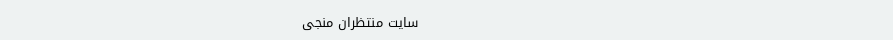سایت منتظران منجی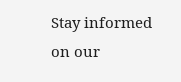Stay informed on our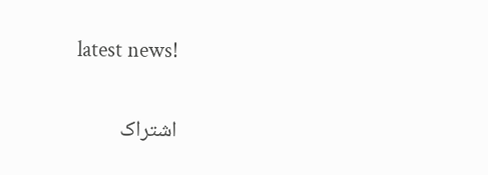latest news!

اشتراک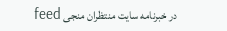در خبرنامه سایت منتظران منجی feed